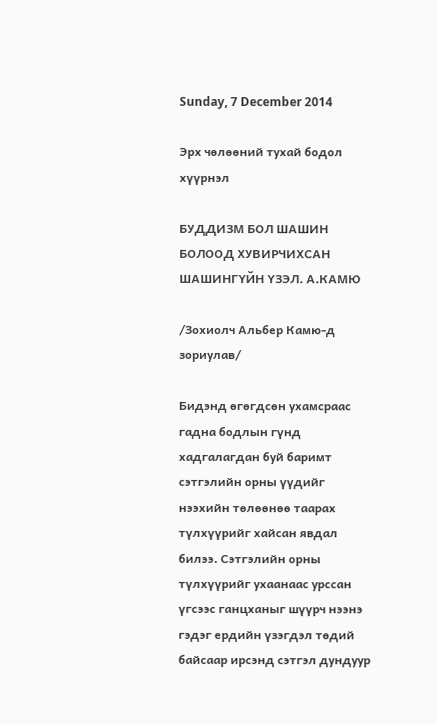Sunday, 7 December 2014

Эрх чөлөөний тухай бодол хүүрнэл

БУДДИЗМ БОЛ ШАШИН БОЛООД ХУВИРЧИХСАН ШАШИНГҮЙН ҮЗЭЛ. А.КАМЮ

/Зохиолч Альбер Камю-д зориулав/

Бидэнд өгөгдсөн ухамсраас гадна бодлын гүнд хадгалагдан буй баримт сэтгэлийн орны үүдийг нээхийн төлөөнөө таарах түлхүүрийг хайсан явдал билээ. Сэтгэлийн орны түлхүүрийг ухаанаас урссан үгсээс ганцханыг шүүрч нээнэ гэдэг ердийн үзэгдэл төдий байсаар ирсэнд сэтгэл дундуур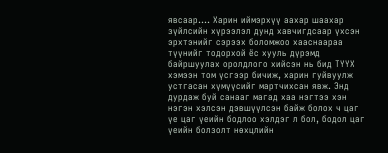явсаар.... Харин иймэрхүү аахар шаахар зүйлсийн хүрээлэл дунд хавчигдсаар үхсэн эрхтэнийг сэрээх боломжоо хааснаараа түүнийг тодорхой ёс хууль дүрэмд байршуулах оролдлого хийсэн нь бид ТҮҮХ хэмээн том үсгээр бичиж, харин гуйвуулж устгасан хүмүүсийг мартчихсан явж. Энд дурдаж буй санааг магад хаа нэгтээ хэн нэгэн хэлсэн дэвшүүлсэн байж болох ч цаг үе цаг үеийн бодлоо хэлдэг л бол, бодол цаг үеийн болзолт нөхцлийн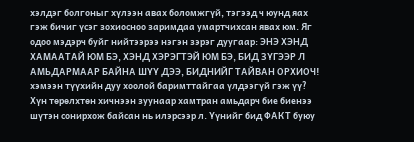хэлдэг болгоныг хүлээн авах боломжгүй, тэгээд ч юунд яах гэж бичиг үсэг зохиосноо заримдаа умартчихсан явах юм. Яг одоо мэдэрч буйг нийтээрээ нэгэн зэрэг дуугаар: ЭНЭ ХЭНД ХАМААТАЙ ЮМ БЭ, ХЭНД ХЭРЭГТЭЙ ЮМ БЭ, БИД ЗҮГЭЭР Л АМЬДАРМААР БАЙНА ШҮҮ ДЭЭ, БИДНИЙГ ТАЙВАН ОРХИОЧ! хэмээн түүхийн дуу хоолой баримттайгаа үлдээгүй гэж үү? Хүн төрөлхтөн хичнээн зуунаар хамтран амьдарч бие биенээ шүтэн сонирхож байсан нь илэрсээр л. Үүнийг бид ФАКТ буюу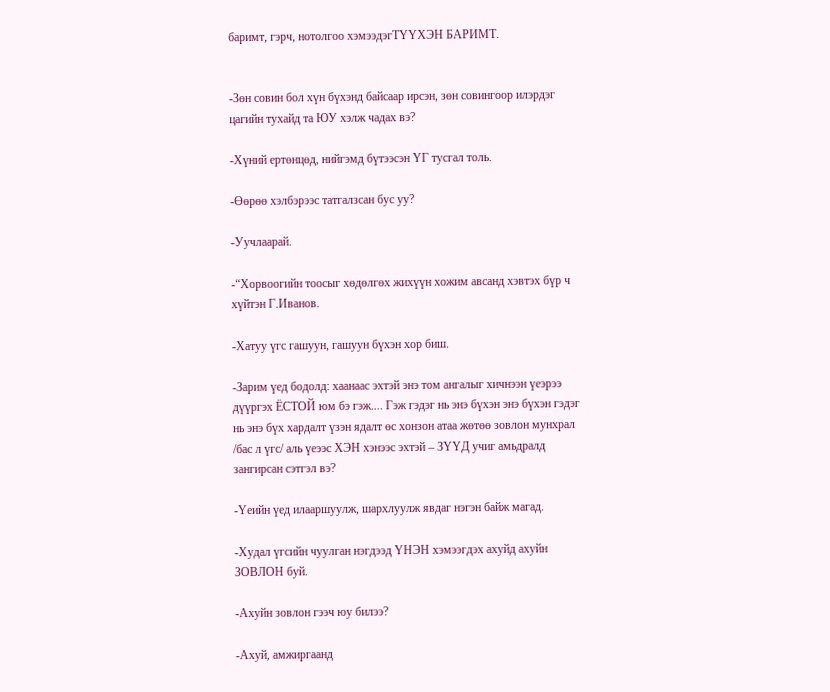баримт, гэрч, нотолгоо хэмээдэгТҮҮХЭН БАРИМТ.


-Зөн совин бол хүн бүхэнд байсаар ирсэн, зөн совингоор илэрдэг цагийн тухайд та ЮУ хэлж чадах вэ?

-Хүний ертөнцөд, нийгэмд бүтээсэн ҮГ тусгал толь.

-Өөрөө хэлбэрээс татгалзсан бус уу?

-Уучлаарай.

-“Хорвоогийн тоосыг хөдөлгөх жихүүн хожим авсанд хэвтэх бүр ч хүйтэн Г.Иванов.

-Хатуу үгс гашуун, гашуун бүхэн хор биш.

-Зарим үед бодолд: хаанаас эхтэй энэ том ангалыг хичнээн үеэрээ дүүргэх ЁСТОЙ юм бэ гэж.... Гэж гэдэг нь энэ бүхэн энэ бүхэн гэдэг нь энэ бүх хардалт үзэн ядалт өс хонзон атаа жөтөө зовлон мунхрал /бас л үгс/ аль үеээс ХЭН хэнээс эхтэй – ЗҮҮД учиг амьдралд зангирсан сэтгэл вэ?

-Үеийн үед илааршуулж, шархлуулж явдаг нэгэн байж магад.

-Худал үгсийн чуулган нэгдээд ҮНЭН хэмээгдэх ахуйд ахуйн ЗОВЛОН буй.

-Ахуйн зовлон гээч юу билээ?

-Ахуй, амжиргаанд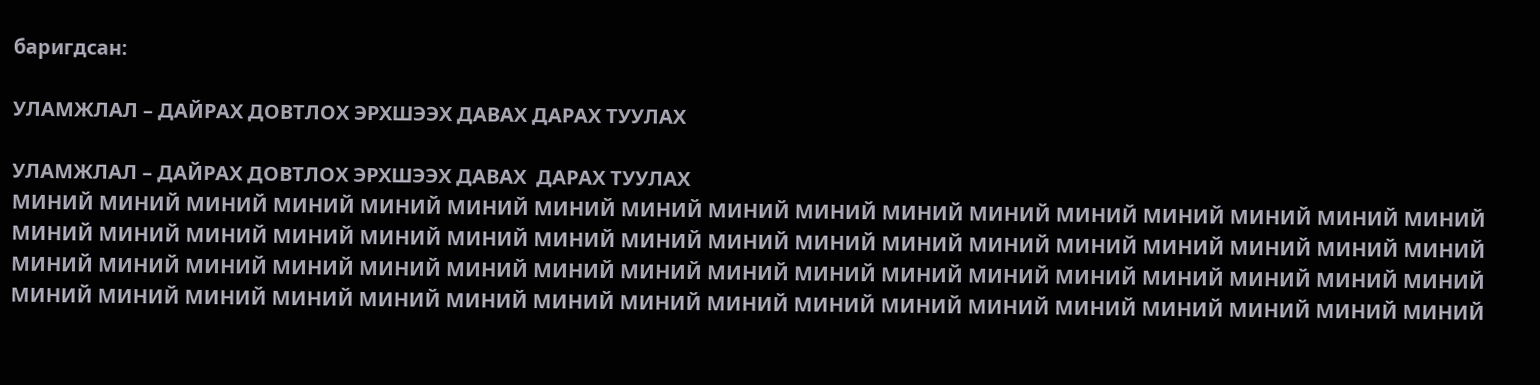баригдсан:

УЛАМЖЛАЛ – ДАЙРАХ ДОВТЛОХ ЭРХШЭЭХ ДАВАХ ДАРАХ ТУУЛАХ

УЛАМЖЛАЛ – ДАЙРАХ ДОВТЛОХ ЭРХШЭЭХ ДАВАХ  ДАРАХ ТУУЛАХ
МИНИЙ МИНИЙ МИНИЙ МИНИЙ МИНИЙ МИНИЙ МИНИЙ МИНИЙ МИНИЙ МИНИЙ МИНИЙ МИНИЙ МИНИЙ МИНИЙ МИНИЙ МИНИЙ МИНИЙ МИНИЙ МИНИЙ МИНИЙ МИНИЙ МИНИЙ МИНИЙ МИНИЙ МИНИЙ МИНИЙ МИНИЙ МИНИЙ МИНИЙ МИНИЙ МИНИЙ МИНИЙ МИНИЙ МИНИЙ МИНИЙ МИНИЙ МИНИЙ МИНИЙ МИНИЙ МИНИЙ МИНИЙ МИНИЙ МИНИЙ МИНИЙ МИНИЙ МИНИЙ МИНИЙ МИНИЙ МИНИЙ МИНИЙ МИНИЙ МИНИЙ МИНИЙ МИНИЙ МИНИЙ МИНИЙ МИНИЙ МИНИЙ МИНИЙ МИНИЙ МИНИЙ МИНИЙ МИНИЙ МИНИЙ МИНИЙ МИНИЙ МИНИЙ МИНИЙ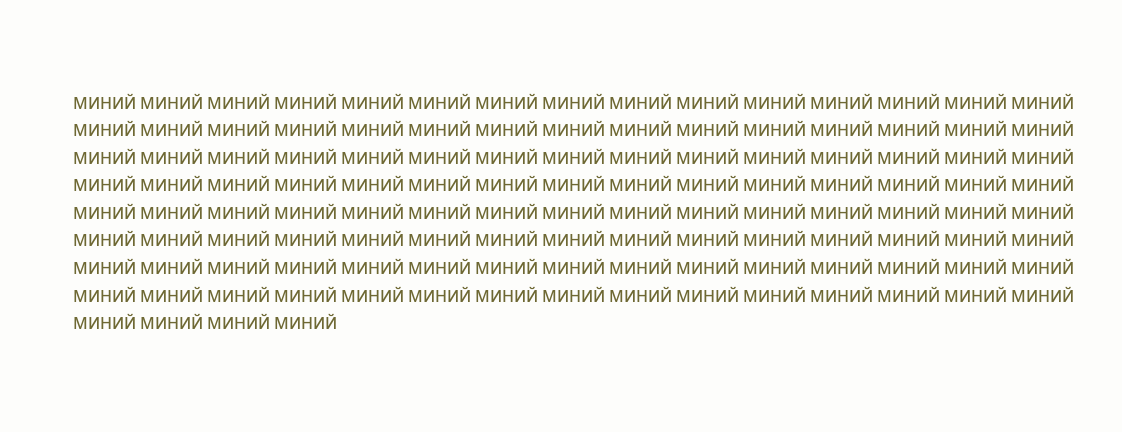МИНИЙ МИНИЙ МИНИЙ МИНИЙ МИНИЙ МИНИЙ МИНИЙ МИНИЙ МИНИЙ МИНИЙ МИНИЙ МИНИЙ МИНИЙ МИНИЙ МИНИЙ МИНИЙ МИНИЙ МИНИЙ МИНИЙ МИНИЙ МИНИЙ МИНИЙ МИНИЙ МИНИЙ МИНИЙ МИНИЙ МИНИЙ МИНИЙ МИНИЙ МИНИЙ МИНИЙ МИНИЙ МИНИЙ МИНИЙ МИНИЙ МИНИЙ МИНИЙ МИНИЙ МИНИЙ МИНИЙ МИНИЙ МИНИЙ МИНИЙ МИНИЙ МИНИЙ МИНИЙ МИНИЙ МИНИЙ МИНИЙ МИНИЙ МИНИЙ МИНИЙ МИНИЙ МИНИЙ МИНИЙ МИНИЙ МИНИЙ МИНИЙ МИНИЙ МИНИЙ МИНИЙ МИНИЙ МИНИЙ МИНИЙ МИНИЙ МИНИЙ МИНИЙ МИНИЙ МИНИЙ МИНИЙ МИНИЙ МИНИЙ МИНИЙ МИНИЙ МИНИЙ МИНИЙ МИНИЙ МИНИЙ МИНИЙ МИНИЙ МИНИЙ МИНИЙ МИНИЙ МИНИЙ МИНИЙ МИНИЙ МИНИЙ МИНИЙ МИНИЙ МИНИЙ МИНИЙ МИНИЙ МИНИЙ МИНИЙ МИНИЙ МИНИЙ МИНИЙ МИНИЙ МИНИЙ МИНИЙ МИНИЙ МИНИЙ МИНИЙ МИНИЙ МИНИЙ МИНИЙ МИНИЙ МИНИЙ МИНИЙ МИНИЙ МИНИЙ МИНИЙ МИНИЙ МИНИЙ МИНИЙ МИНИЙ МИНИЙ МИНИЙ МИНИЙ МИНИЙ МИНИЙ МИНИЙ МИНИЙ МИНИЙ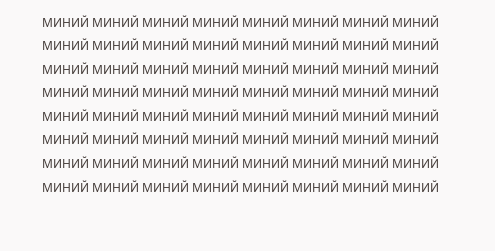МИНИЙ МИНИЙ МИНИЙ МИНИЙ МИНИЙ МИНИЙ МИНИЙ МИНИЙ МИНИЙ МИНИЙ МИНИЙ МИНИЙ МИНИЙ МИНИЙ МИНИЙ МИНИЙ МИНИЙ МИНИЙ МИНИЙ МИНИЙ МИНИЙ МИНИЙ МИНИЙ МИНИЙ МИНИЙ МИНИЙ МИНИЙ МИНИЙ МИНИЙ МИНИЙ МИНИЙ МИНИЙ МИНИЙ МИНИЙ МИНИЙ МИНИЙ МИНИЙ МИНИЙ МИНИЙ МИНИЙ МИНИЙ МИНИЙ МИНИЙ МИНИЙ МИНИЙ МИНИЙ МИНИЙ МИНИЙ МИНИЙ МИНИЙ МИНИЙ МИНИЙ МИНИЙ МИНИЙ МИНИЙ МИНИЙ МИНИЙ МИНИЙ МИНИЙ МИНИЙ МИНИЙ МИНИЙ МИНИЙ МИНИЙ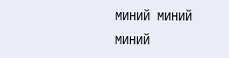МИНИЙ МИНИЙ МИНИЙ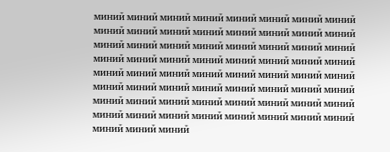МИНИЙ МИНИЙ МИНИЙ МИНИЙ МИНИЙ МИНИЙ МИНИЙ МИНИЙ МИНИЙ МИНИЙ МИНИЙ МИНИЙ МИНИЙ МИНИЙ МИНИЙ МИНИЙ МИНИЙ МИНИЙ МИНИЙ МИНИЙ МИНИЙ МИНИЙ МИНИЙ МИНИЙ МИНИЙ МИНИЙ МИНИЙ МИНИЙ МИНИЙ МИНИЙ МИНИЙ МИНИЙ МИНИЙ МИНИЙ МИНИЙ МИНИЙ МИНИЙ МИНИЙ МИНИЙ МИНИЙ МИНИЙ МИНИЙ МИНИЙ МИНИЙ МИНИЙ МИНИЙ МИНИЙ МИНИЙ МИНИЙ МИНИЙ МИНИЙ МИНИЙ МИНИЙ МИНИЙ МИНИЙ МИНИЙ МИНИЙ МИНИЙ МИНИЙ МИНИЙ МИНИЙ МИНИЙ МИНИЙ МИНИЙ МИНИЙ МИНИЙ МИНИЙ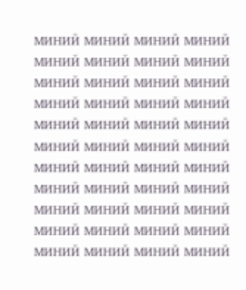МИНИЙ МИНИЙ МИНИЙ МИНИЙ МИНИЙ МИНИЙ МИНИЙ МИНИЙ МИНИЙ МИНИЙ МИНИЙ МИНИЙ МИНИЙ МИНИЙ МИНИЙ МИНИЙ МИНИЙ МИНИЙ МИНИЙ МИНИЙ МИНИЙ МИНИЙ МИНИЙ МИНИЙ МИНИЙ МИНИЙ МИНИЙ МИНИЙ МИНИЙ МИНИЙ МИНИЙ МИНИЙ МИНИЙ МИНИЙ МИНИЙ МИНИЙ МИНИЙ МИНИЙ МИНИЙ МИНИЙ МИНИЙ МИНИЙ МИНИЙ МИНИЙ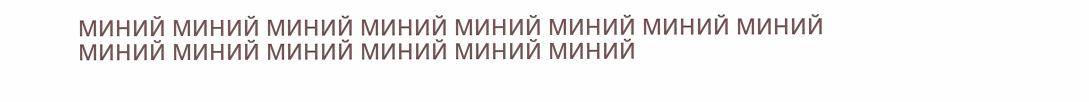МИНИЙ МИНИЙ МИНИЙ МИНИЙ МИНИЙ МИНИЙ МИНИЙ МИНИЙ МИНИЙ МИНИЙ МИНИЙ МИНИЙ МИНИЙ МИНИЙ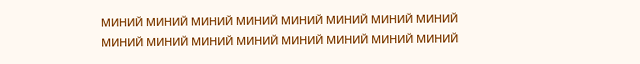МИНИЙ МИНИЙ МИНИЙ МИНИЙ МИНИЙ МИНИЙ МИНИЙ МИНИЙ МИНИЙ МИНИЙ МИНИЙ МИНИЙ МИНИЙ МИНИЙ МИНИЙ МИНИЙ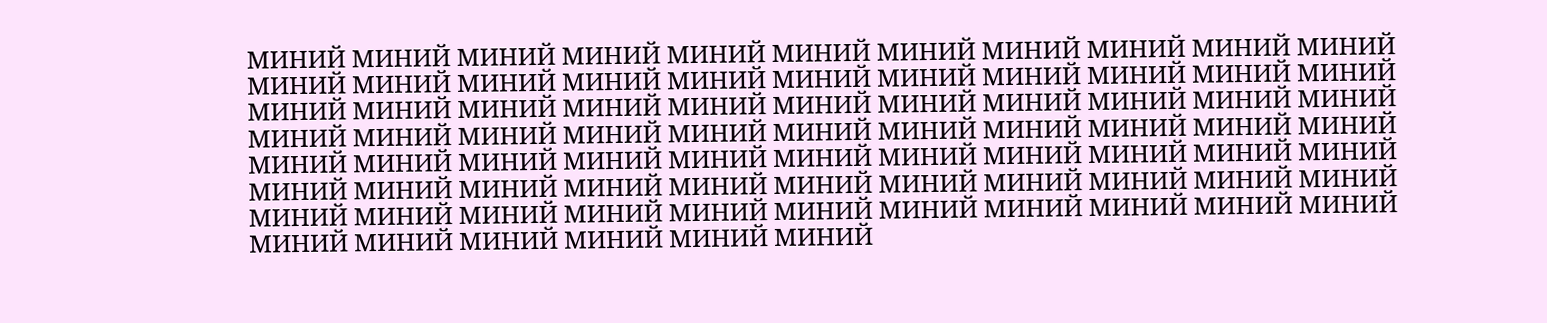МИНИЙ МИНИЙ МИНИЙ МИНИЙ МИНИЙ МИНИЙ МИНИЙ МИНИЙ МИНИЙ МИНИЙ МИНИЙ МИНИЙ МИНИЙ МИНИЙ МИНИЙ МИНИЙ МИНИЙ МИНИЙ МИНИЙ МИНИЙ МИНИЙ МИНИЙ МИНИЙ МИНИЙ МИНИЙ МИНИЙ МИНИЙ МИНИЙ МИНИЙ МИНИЙ МИНИЙ МИНИЙ МИНИЙ МИНИЙ МИНИЙ МИНИЙ МИНИЙ МИНИЙ МИНИЙ МИНИЙ МИНИЙ МИНИЙ МИНИЙ МИНИЙ МИНИЙ МИНИЙ МИНИЙ МИНИЙ МИНИЙ МИНИЙ МИНИЙ МИНИЙ МИНИЙ МИНИЙ МИНИЙ МИНИЙ МИНИЙ МИНИЙ МИНИЙ МИНИЙ МИНИЙ МИНИЙ МИНИЙ МИНИЙ МИНИЙ МИНИЙ МИНИЙ МИНИЙ МИНИЙ МИНИЙ МИНИЙ МИНИЙ МИНИЙ МИНИЙ МИНИЙ МИНИЙ МИНИЙ МИНИЙ МИНИЙ МИНИЙ МИНИЙ МИНИЙ МИНИЙ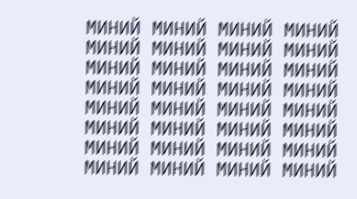МИНИЙ МИНИЙ МИНИЙ МИНИЙ МИНИЙ МИНИЙ МИНИЙ МИНИЙ МИНИЙ МИНИЙ МИНИЙ МИНИЙ МИНИЙ МИНИЙ МИНИЙ МИНИЙ МИНИЙ МИНИЙ МИНИЙ МИНИЙ МИНИЙ МИНИЙ МИНИЙ МИНИЙ МИНИЙ МИНИЙ МИНИЙ МИНИЙ МИНИЙ МИНИЙ МИНИЙ МИНИЙ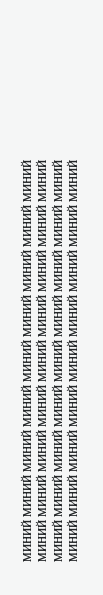МИНИЙ МИНИЙ МИНИЙ МИНИЙ МИНИЙ МИНИЙ МИНИЙ МИНИЙ МИНИЙ МИНИЙ МИНИЙ МИНИЙ МИНИЙ МИНИЙ МИНИЙ МИНИЙ МИНИЙ МИНИЙ МИНИЙ МИНИЙ МИНИЙ МИНИЙ МИНИЙ МИНИЙ МИНИЙ МИНИЙ МИНИЙ МИНИЙ МИНИЙ МИНИЙ МИНИЙ МИНИЙ МИНИЙ МИНИЙ МИНИЙ МИНИЙ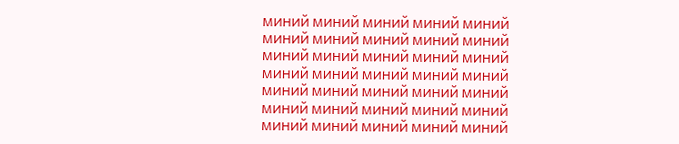МИНИЙ МИНИЙ МИНИЙ МИНИЙ МИНИЙ МИНИЙ МИНИЙ МИНИЙ МИНИЙ МИНИЙ МИНИЙ МИНИЙ МИНИЙ МИНИЙ МИНИЙ МИНИЙ МИНИЙ МИНИЙ МИНИЙ МИНИЙ МИНИЙ МИНИЙ МИНИЙ МИНИЙ МИНИЙ МИНИЙ МИНИЙ МИНИЙ МИНИЙ МИНИЙ МИНИЙ МИНИЙ МИНИЙ МИНИЙ МИНИЙ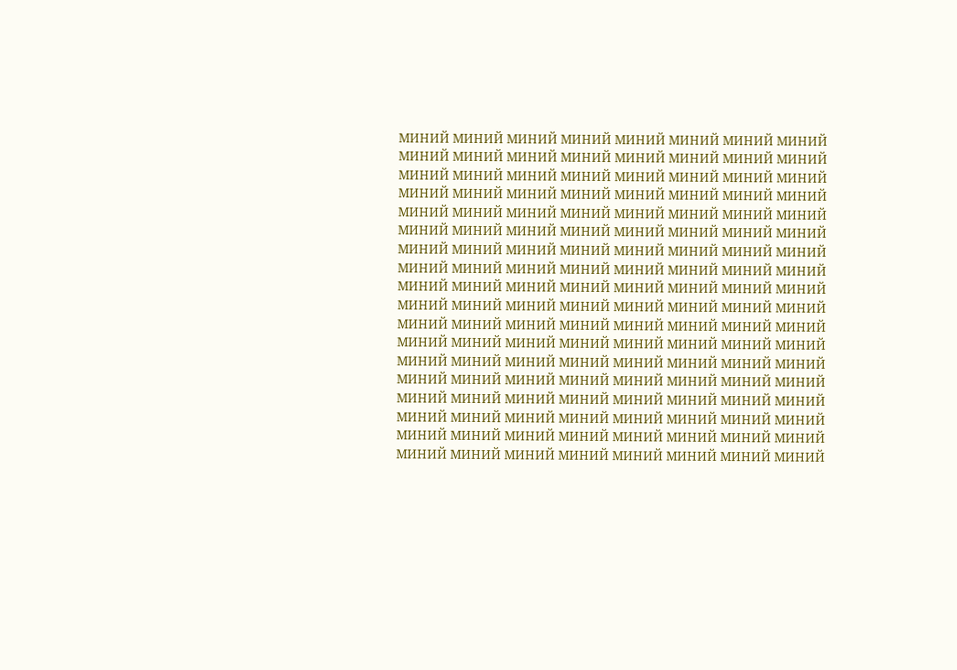МИНИЙ МИНИЙ МИНИЙ МИНИЙ МИНИЙ МИНИЙ МИНИЙ МИНИЙ МИНИЙ МИНИЙ МИНИЙ МИНИЙ МИНИЙ МИНИЙ МИНИЙ МИНИЙ МИНИЙ МИНИЙ МИНИЙ МИНИЙ МИНИЙ МИНИЙ МИНИЙ МИНИЙ МИНИЙ МИНИЙ МИНИЙ МИНИЙ МИНИЙ МИНИЙ МИНИЙ МИНИЙ МИНИЙ МИНИЙ МИНИЙ МИНИЙ МИНИЙ МИНИЙ МИНИЙ МИНИЙ МИНИЙ МИНИЙ МИНИЙ МИНИЙ МИНИЙ МИНИЙ МИНИЙ МИНИЙ МИНИЙ МИНИЙ МИНИЙ МИНИЙ МИНИЙ МИНИЙ МИНИЙ МИНИЙ МИНИЙ МИНИЙ МИНИЙ МИНИЙ МИНИЙ МИНИЙ МИНИЙ МИНИЙ МИНИЙ МИНИЙ МИНИЙ МИНИЙ МИНИЙ МИНИЙ МИНИЙ МИНИЙ МИНИЙ МИНИЙ МИНИЙ МИНИЙ МИНИЙ МИНИЙ МИНИЙ МИНИЙ МИНИЙ МИНИЙ МИНИЙ МИНИЙ МИНИЙ МИНИЙ МИНИЙ МИНИЙ МИНИЙ МИНИЙ МИНИЙ МИНИЙ МИНИЙ МИНИЙ МИНИЙ МИНИЙ МИНИЙ МИНИЙ МИНИЙ МИНИЙ МИНИЙ МИНИЙ МИНИЙ МИНИЙ МИНИЙ МИНИЙ МИНИЙ МИНИЙ МИНИЙ МИНИЙ МИНИЙ МИНИЙ МИНИЙ МИНИЙ МИНИЙ МИНИЙ МИНИЙ МИНИЙ МИНИЙ МИНИЙ МИНИЙ МИНИЙ МИНИЙ МИНИЙ МИНИЙ МИНИЙ МИНИЙ МИНИЙ МИНИЙ МИНИЙ МИНИЙ МИНИЙ МИНИЙ МИНИЙ МИНИЙ МИНИЙ МИНИЙ МИНИЙ МИНИЙ МИНИЙ МИНИЙ МИНИЙ МИНИЙ МИНИЙ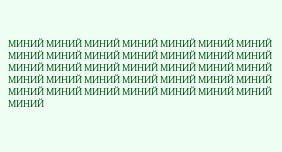МИНИЙ МИНИЙ МИНИЙ МИНИЙ МИНИЙ МИНИЙ МИНИЙ МИНИЙ МИНИЙ МИНИЙ МИНИЙ МИНИЙ МИНИЙ МИНИЙ МИНИЙ МИНИЙ МИНИЙ МИНИЙ МИНИЙ МИНИЙ МИНИЙ МИНИЙ МИНИЙ МИНИЙ МИНИЙ МИНИЙ МИНИЙ МИНИЙ МИНИЙ МИНИЙ МИНИЙ МИНИЙ МИНИЙ МИНИЙ МИНИЙ МИНИЙ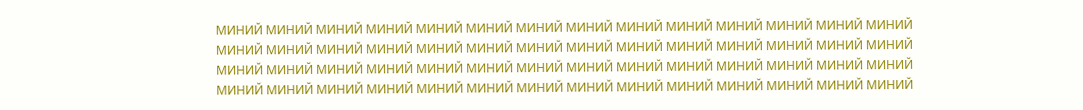МИНИЙ МИНИЙ МИНИЙ МИНИЙ МИНИЙ МИНИЙ МИНИЙ МИНИЙ МИНИЙ МИНИЙ МИНИЙ МИНИЙ МИНИЙ МИНИЙ МИНИЙ МИНИЙ МИНИЙ МИНИЙ МИНИЙ МИНИЙ МИНИЙ МИНИЙ МИНИЙ МИНИЙ МИНИЙ МИНИЙ МИНИЙ МИНИЙ МИНИЙ МИНИЙ МИНИЙ МИНИЙ МИНИЙ МИНИЙ МИНИЙ МИНИЙ МИНИЙ МИНИЙ МИНИЙ МИНИЙ МИНИЙ МИНИЙ МИНИЙ МИНИЙ МИНИЙ МИНИЙ МИНИЙ МИНИЙ МИНИЙ МИНИЙ МИНИЙ МИНИЙ МИНИЙ МИНИЙ МИНИЙ МИНИЙ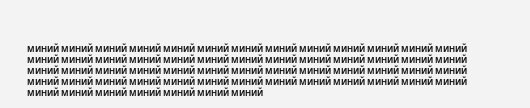МИНИЙ МИНИЙ МИНИЙ МИНИЙ МИНИЙ МИНИЙ МИНИЙ МИНИЙ МИНИЙ МИНИЙ МИНИЙ МИНИЙ МИНИЙ МИНИЙ МИНИЙ МИНИЙ МИНИЙ МИНИЙ МИНИЙ МИНИЙ МИНИЙ МИНИЙ МИНИЙ МИНИЙ МИНИЙ МИНИЙ МИНИЙ МИНИЙ МИНИЙ МИНИЙ МИНИЙ МИНИЙ МИНИЙ МИНИЙ МИНИЙ МИНИЙ МИНИЙ МИНИЙ МИНИЙ МИНИЙ МИНИЙ МИНИЙ МИНИЙ МИНИЙ МИНИЙ МИНИЙ МИНИЙ МИНИЙ МИНИЙ МИНИЙ МИНИЙ МИНИЙ МИНИЙ МИНИЙ МИНИЙ МИНИЙ МИНИЙ МИНИЙ МИНИЙ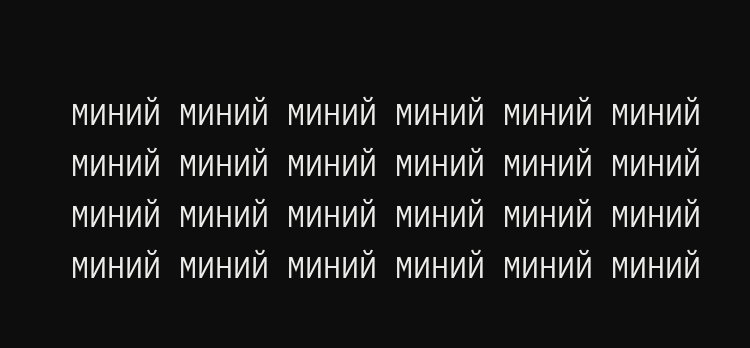МИНИЙ МИНИЙ МИНИЙ МИНИЙ МИНИЙ МИНИЙ МИНИЙ МИНИЙ МИНИЙ МИНИЙ МИНИЙ МИНИЙ МИНИЙ МИНИЙ МИНИЙ МИНИЙ МИНИЙ МИНИЙ МИНИЙ МИНИЙ МИНИЙ МИНИЙ МИНИЙ МИНИЙ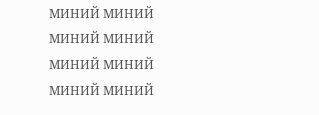МИНИЙ МИНИЙ МИНИЙ МИНИЙ МИНИЙ МИНИЙ МИНИЙ МИНИЙ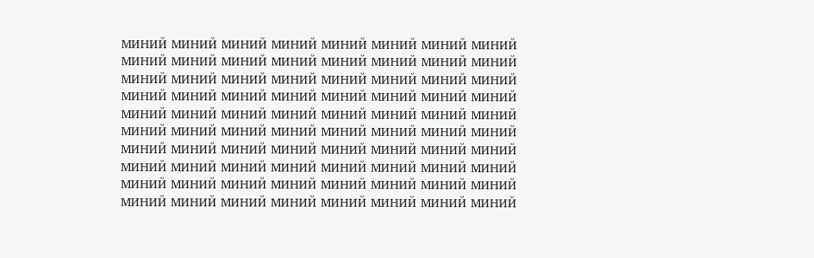МИНИЙ МИНИЙ МИНИЙ МИНИЙ МИНИЙ МИНИЙ МИНИЙ МИНИЙ МИНИЙ МИНИЙ МИНИЙ МИНИЙ МИНИЙ МИНИЙ МИНИЙ МИНИЙ МИНИЙ МИНИЙ МИНИЙ МИНИЙ МИНИЙ МИНИЙ МИНИЙ МИНИЙ МИНИЙ МИНИЙ МИНИЙ МИНИЙ МИНИЙ МИНИЙ МИНИЙ МИНИЙ МИНИЙ МИНИЙ МИНИЙ МИНИЙ МИНИЙ МИНИЙ МИНИЙ МИНИЙ МИНИЙ МИНИЙ МИНИЙ МИНИЙ МИНИЙ МИНИЙ МИНИЙ МИНИЙ МИНИЙ МИНИЙ МИНИЙ МИНИЙ МИНИЙ МИНИЙ МИНИЙ МИНИЙ МИНИЙ МИНИЙ МИНИЙ МИНИЙ МИНИЙ МИНИЙ МИНИЙ МИНИЙ МИНИЙ МИНИЙ МИНИЙ МИНИЙ МИНИЙ МИНИЙ МИНИЙ МИНИЙ МИНИЙ МИНИЙ МИНИЙ МИНИЙ МИНИЙ МИНИЙ МИНИЙ МИНИЙ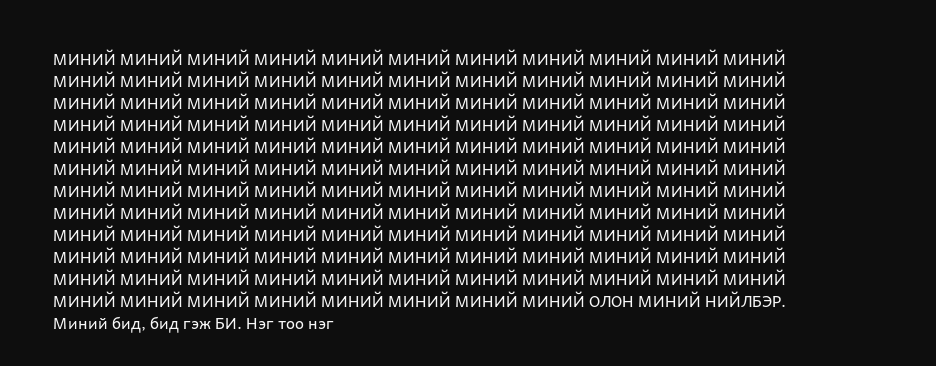МИНИЙ МИНИЙ МИНИЙ МИНИЙ МИНИЙ МИНИЙ МИНИЙ МИНИЙ МИНИЙ МИНИЙ МИНИЙ МИНИЙ МИНИЙ МИНИЙ МИНИЙ МИНИЙ МИНИЙ МИНИЙ МИНИЙ МИНИЙ МИНИЙ МИНИЙ МИНИЙ МИНИЙ МИНИЙ МИНИЙ МИНИЙ МИНИЙ МИНИЙ МИНИЙ МИНИЙ МИНИЙ МИНИЙ МИНИЙ МИНИЙ МИНИЙ МИНИЙ МИНИЙ МИНИЙ МИНИЙ МИНИЙ МИНИЙ МИНИЙ МИНИЙ МИНИЙ МИНИЙ МИНИЙ МИНИЙ МИНИЙ МИНИЙ МИНИЙ МИНИЙ МИНИЙ МИНИЙ МИНИЙ МИНИЙ МИНИЙ МИНИЙ МИНИЙ МИНИЙ МИНИЙ МИНИЙ МИНИЙ МИНИЙ МИНИЙ МИНИЙ МИНИЙ МИНИЙ МИНИЙ МИНИЙ МИНИЙ МИНИЙ МИНИЙ МИНИЙ МИНИЙ МИНИЙ МИНИЙ МИНИЙ МИНИЙ МИНИЙ МИНИЙ МИНИЙ МИНИЙ МИНИЙ МИНИЙ МИНИЙ МИНИЙ МИНИЙ МИНИЙ МИНИЙ МИНИЙ МИНИЙ МИНИЙ МИНИЙ МИНИЙ МИНИЙ МИНИЙ МИНИЙ МИНИЙ МИНИЙ МИНИЙ МИНИЙ МИНИЙ МИНИЙ МИНИЙ МИНИЙ МИНИЙ МИНИЙ МИНИЙ МИНИЙ МИНИЙ МИНИЙ МИНИЙ МИНИЙ МИНИЙ МИНИЙ МИНИЙ МИНИЙ МИНИЙ МИНИЙ МИНИЙ МИНИЙ МИНИЙ МИНИЙ МИНИЙ МИНИЙ МИНИЙ МИНИЙ МИНИЙ ОЛОН МИНИЙ НИЙЛБЭР. Миний бид, бид гэж БИ. Нэг тоо нэг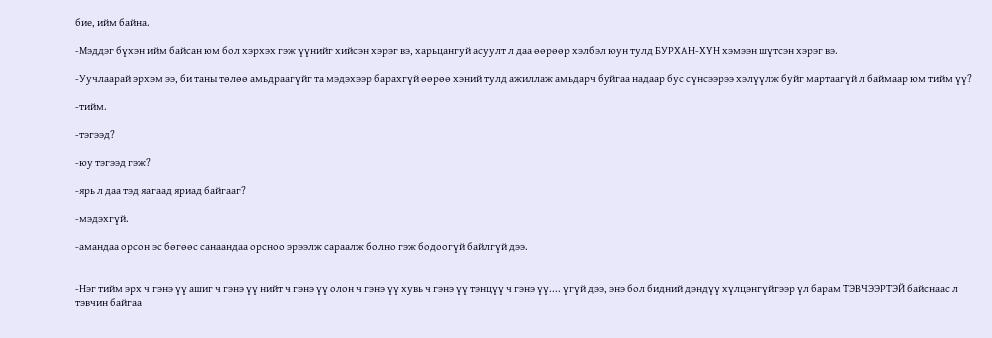бие, ийм байна.

-Мэддэг бүхэн ийм байсан юм бол хэрхэх гэж үүнийг хийсэн хэрэг вэ, харьцангуй асуулт л даа өөрөөр хэлбэл юун тулд БУРХАН-ХҮН хэмээн шүтсэн хэрэг вэ.

-Уучлаарай эрхэм ээ, би таны төлөө амьдраагүйг та мэдэхээр барахгүй өөрөө хэний тулд ажиллаж амьдарч бyйгаа надаар бус сүнсээрээ хэлүүлж буйг мартаагүй л баймаар юм тийм үү?

-тийм.

-тэгээд?

-юу тэгээд гэж?

-ярь л даа тэд яагаад яриад байгааг?

-мэдэхгүй.

-амандаа орсон эс бөгөөс санаандаа орсноо эрээлж сараалж болно гэж бодоогүй байлгүй дээ.


-Нэг тийм эрх ч гэнэ үү ашиг ч гэнэ үү нийт ч гэнэ үү олон ч гэнэ үү хувь ч гэнэ үү тэнцүү ч гэнэ үү.... үгүй дээ, энэ бол бидний дэндүү хүлцэнгүйгээр үл барам ТЭВЧЭЭРТЭЙ байснаас л тэвчин байгаа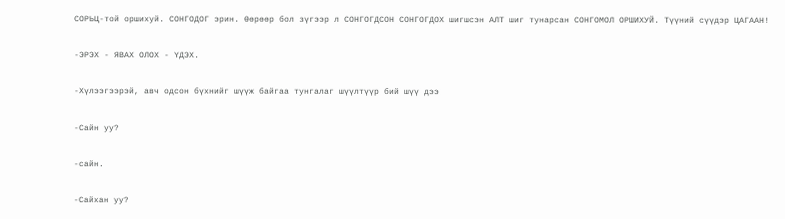СОРЬЦ-той оршихуй. СОНГОДОГ эрин. Өөрөөр бол зүгээр л СОНГОГДСОН СОНГОГДОХ шигшсэн АЛТ шиг тунарсан СОНГОМОЛ ОРШИХУЙ. Түүний сүүдэр ЦАГААН!

-ЭРЭХ - ЯВАХ ОЛОХ - ҮДЭХ.

-Хүлээгээрэй, авч одсон бүхнийг шүүж байгаа тунгалаг шүүлтүүр бий шүү дээ

-Сайн уу?

-сайн.

-Сайхан уу?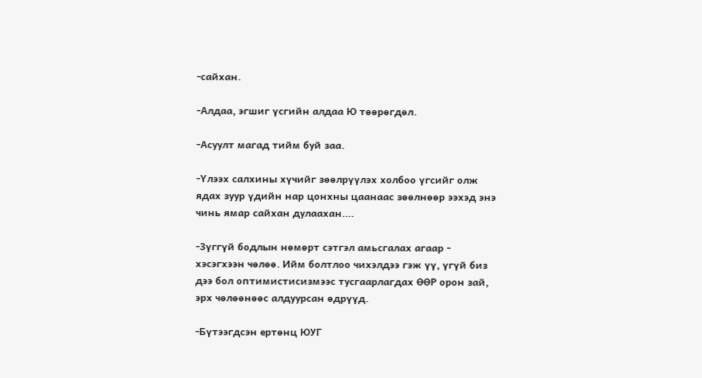-сайхан.

-Алдаа, эгшиг үсгийн алдаа Ю төөрөгдөл.

-Асуулт магад тийм буй заа.

-Үлээх салхины хүчийг зөөлрүүлэх холбоо үгсийг олж ядах зуур үдийн нар цонхны цаанаас зөөлнөөр ээхэд энэ чинь ямар сайхан дулаахан....

-3үггүй бодлын нөмөрт сэтгэл амьсгалах агаар - хэсэгхээн чөлөө. Ийм болтлоо чихэлдээ гэж үү, үгүй биз дээ бол оптимистисизмээс тусгаарлагдах ӨӨР орон зай, эрх чөлөөнөөс алдуурсан өдрүүд.

-Бүтээгдсэн ертөнц ЮУГ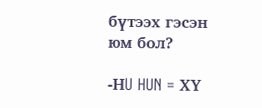бүтээх гэсэн юм бол?

-НU HUN = ХҮ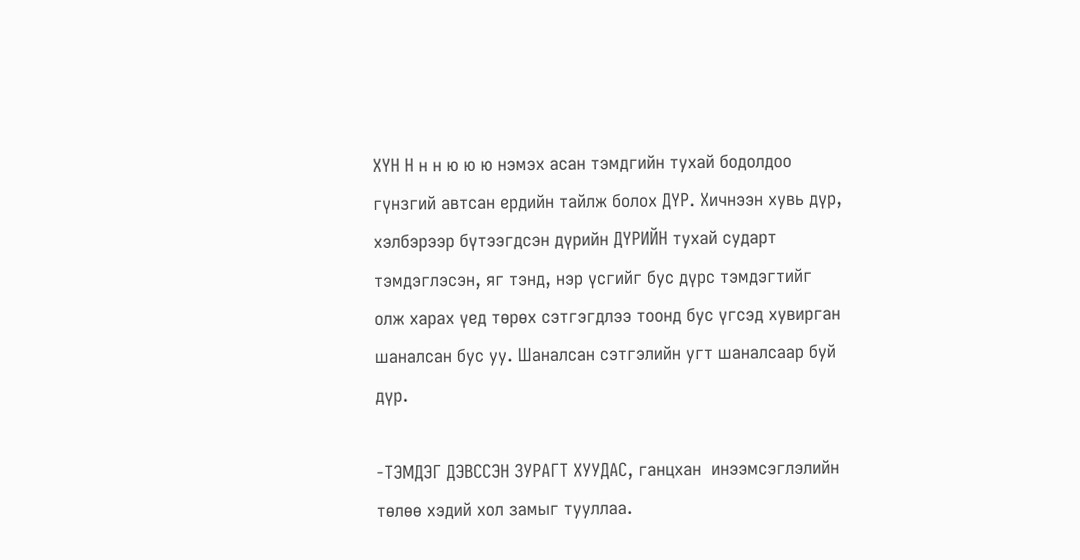ХҮН Н н н ю ю ю нэмэх асан тэмдгийн тухай бодолдоо гүнзгий автсан ердийн тайлж болох ДҮР. Хичнээн хувь дүр, хэлбэрээр бүтээгдсэн дүрийн ДҮРИЙН тухай сударт тэмдэглэсэн, яг тэнд, нэр үсгийг бус дүрс тэмдэгтийг олж харах үед төрөх сэтгэгдлээ тоонд бус үгсэд хувирган шаналсан бус уу. Шаналсан сэтгэлийн угт шаналсаар буй дүр.

-ТЭМДЭГ ДЭВССЭН ЗУРАГТ ХУУДАС, ганцхан  инээмсэглэлийн төлөө хэдий хол замыг тууллаа.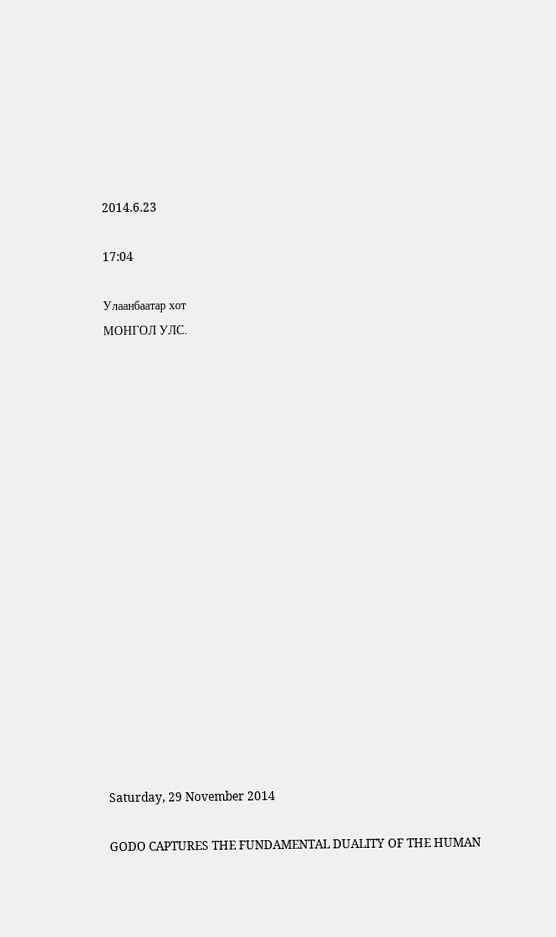2014.6.23

17:04

Улаанбаатар хот
МОНГОЛ УЛС.


















Saturday, 29 November 2014

GODO CAPTURES THE FUNDAMENTAL DUALITY OF THE HUMAN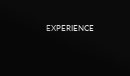EXPERIENCE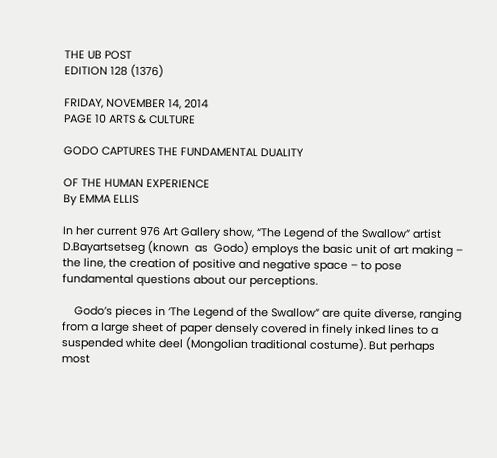THE UB POST
EDITION 128 (1376)

FRIDAY, NOVEMBER 14, 2014
PAGE 10 ARTS & CULTURE

GODO CAPTURES THE FUNDAMENTAL DUALITY

OF THE HUMAN EXPERIENCE
By EMMA ELLIS

In her current 976 Art Gallery show, “The Legend of the Swallow” artist D.Bayartsetseg (known  as  Godo) employs the basic unit of art making – the line, the creation of positive and negative space – to pose fundamental questions about our perceptions.

    Godo’s pieces in ‘The Legend of the Swallow” are quite diverse, ranging from a large sheet of paper densely covered in finely inked lines to a suspended white deel (Mongolian traditional costume). But perhaps most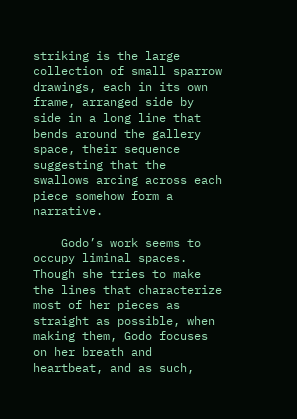striking is the large collection of small sparrow drawings, each in its own frame, arranged side by side in a long line that bends around the gallery space, their sequence suggesting that the swallows arcing across each piece somehow form a narrative.

    Godo’s work seems to occupy liminal spaces. Though she tries to make the lines that characterize most of her pieces as straight as possible, when making them, Godo focuses on her breath and heartbeat, and as such,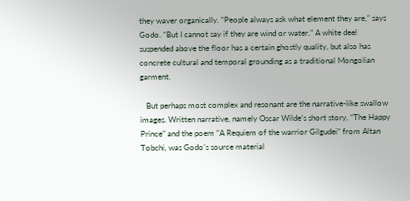they waver organically. “People always ask what element they are,” says Godo. “But I cannot say if they are wind or water.” A white deel suspended above the floor has a certain ghostly quality, but also has concrete cultural and temporal grounding as a traditional Mongolian garment.

   But perhaps most complex and resonant are the narrative-like swallow images. Written narrative, namely Oscar Wilde’s short story, “The Happy Prince” and the poem “A Requiem of the warrior Gilgudei” from Altan Tobchi, was Godo’s source material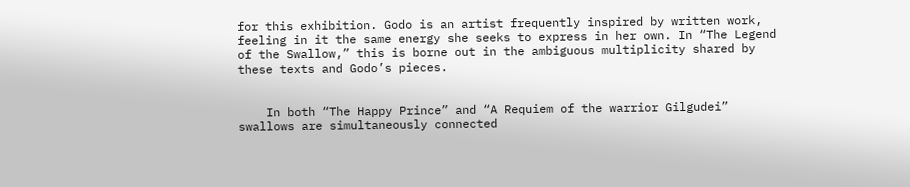for this exhibition. Godo is an artist frequently inspired by written work, feeling in it the same energy she seeks to express in her own. In “The Legend of the Swallow,” this is borne out in the ambiguous multiplicity shared by these texts and Godo’s pieces.


    In both “The Happy Prince” and “A Requiem of the warrior Gilgudei” swallows are simultaneously connected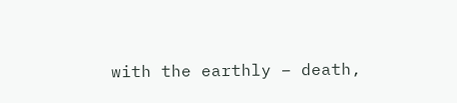with the earthly – death,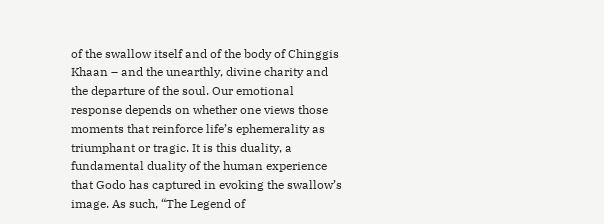of the swallow itself and of the body of Chinggis Khaan – and the unearthly, divine charity and the departure of the soul. Our emotional response depends on whether one views those moments that reinforce life’s ephemerality as triumphant or tragic. It is this duality, a fundamental duality of the human experience that Godo has captured in evoking the swallow’s image. As such, “The Legend of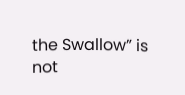the Swallow” is not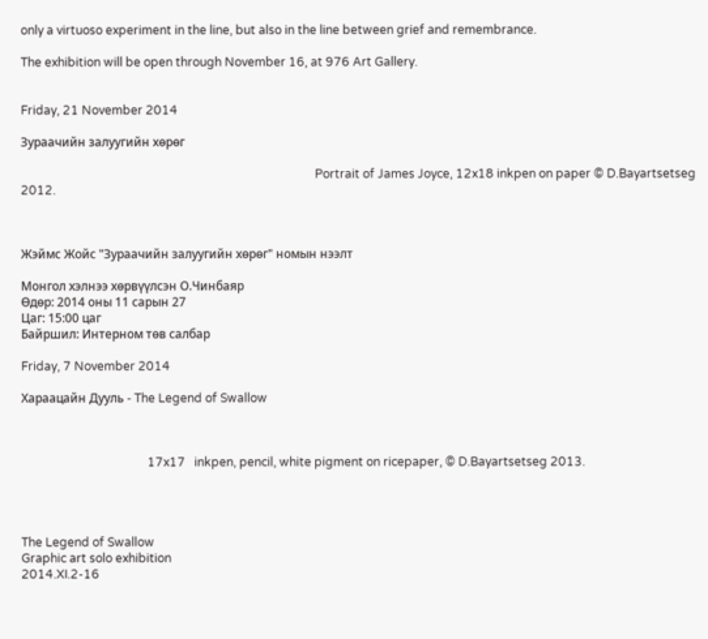only a virtuoso experiment in the line, but also in the line between grief and remembrance.

The exhibition will be open through November 16, at 976 Art Gallery.


Friday, 21 November 2014

Зураачийн залуугийн хөрөг

                                                                                                  Portrait of James Joyce, 12x18 inkpen on paper © D.Bayartsetseg 2012.



Жэймс Жойс "Зураачийн залуугийн хөрөг" номын нээлт

Монгол хэлнээ хөрвүүлсэн О.Чинбаяр
Өдөр: 2014 оны 11 сарын 27
Цаг: 15:00 цаг
Байршил: Интерном төв салбар

Friday, 7 November 2014

Хараацайн Дууль - The Legend of Swallow



                                          17x17   inkpen, pencil, white pigment on ricepaper, © D.Bayartsetseg 2013.




The Legend of Swallow
Graphic art solo exhibition
2014.XI.2-16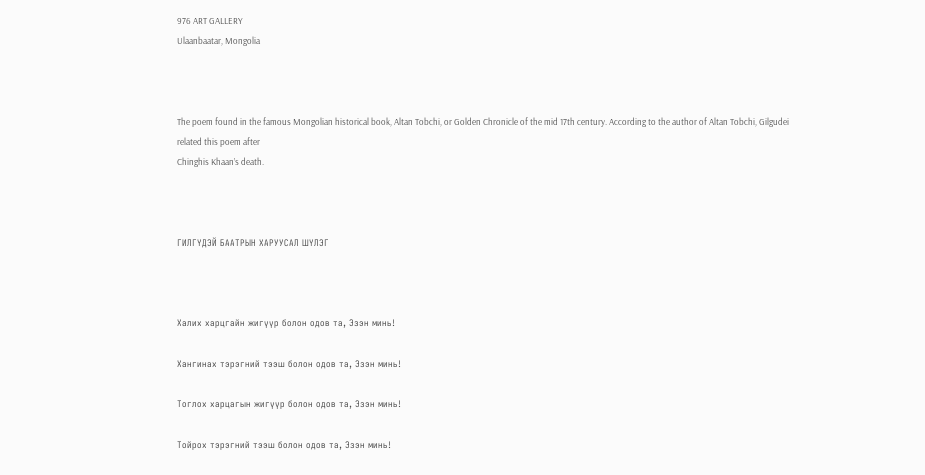976 ART GALLERY
Ulaanbaatar, Mongolia



The poem found in the famous Mongolian historical book, Altan Tobchi, or Golden Chronicle of the mid 17th century. According to the author of Altan Tobchi, Gilgudei related this poem after
Chinghis Khaan’s death.



ГИЛГҮДЭЙ БААТРЫН ХАРУУСАЛ ШҮЛЭГ



Халих харцгайн жигүүр болон одов та, Эзэн минь!

Хангинах тэрэгний тээш болон одов та, Эзэн минь!

Тоглох харцагын жигүүр болон одов та, Эзэн минь!

Тойрох тэрэгний тээш болон одов та, Эзэн минь!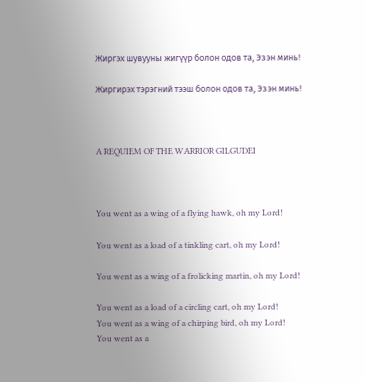Жиргэх шувууны жигүүр болон одов та, Эзэн минь!

Жиргирэх тэрэгний тээш болон одов та, Эзэн минь!



A REQUIEM OF THE WARRIOR GILGUDEI



You went as a wing of a flying hawk, oh my Lord!

You went as a load of a tinkling cart, oh my Lord!

You went as a wing of a frolicking martin, oh my Lord!

You went as a load of a circling cart, oh my Lord!
You went as a wing of a chirping bird, oh my Lord!
You went as a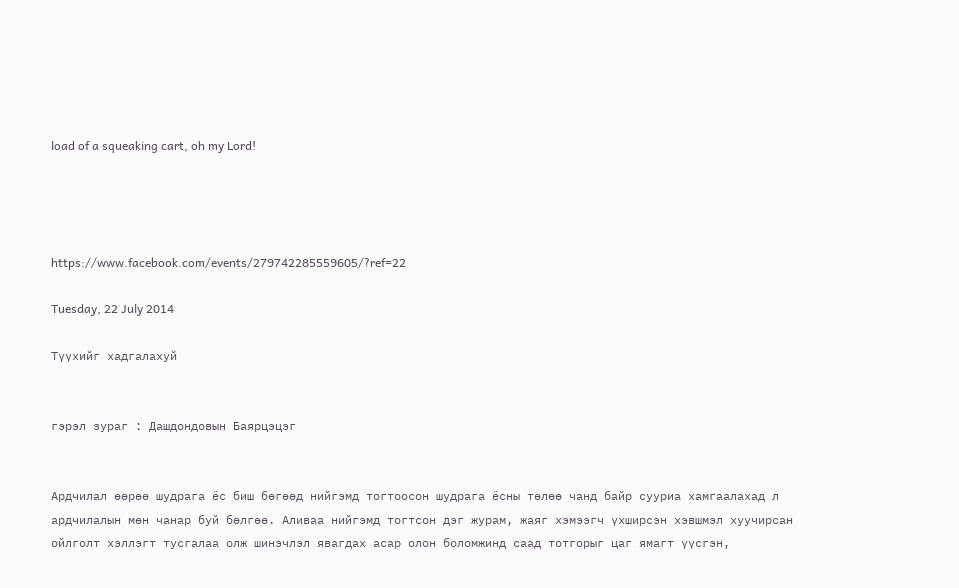load of a squeaking cart, oh my Lord!




https://www.facebook.com/events/279742285559605/?ref=22

Tuesday, 22 July 2014

Түүхийг хадгалахуй


гэрэл зураг : Дашдондовын Баярцэцэг


Ардчилал өөрөө шудрага ёс биш бөгөөд нийгэмд тогтоосон шудрага ёсны төлөө чанд байр сууриа хамгаалахад л ардчилалын мөн чанар буй бөлгөө. Аливаа нийгэмд тогтсон дэг журам, жаяг хэмээгч үхширсэн хэвшмэл хуучирсан ойлголт хэллэгт тусгалаа олж шинэчлэл явагдах асар олон боломжинд саад тотгорыг цаг ямагт үүсгэн,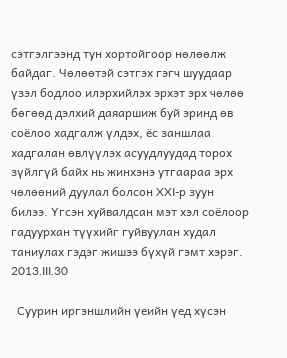сэтгэлгээнд тун хортойгоор нөлөөлж байдаг. Чөлөөтэй сэтгэх гэгч шуудаар үзэл бодлоо илэрхийлэх эрхэт эрх чөлөө бөгөөд дэлхий даяаршиж буй эринд өв соёлоо хадгалж үлдэх, ёс заншлаа хадгалан өвлүүлэх асуудлуудад торох зүйлгүй байх нь жинхэнэ утгаараа эрх чөлөөний дуулал болсон XXI-р зуун билээ. Үгсэн хуйвалдсан мэт хэл соёлоор гадуурхан түүхийг гуйвуулан худал таниулах гэдэг жишээ бүхүй гэмт хэрэг. 2013.III.30

  Суурин иргэншлийн үеийн үед хүсэн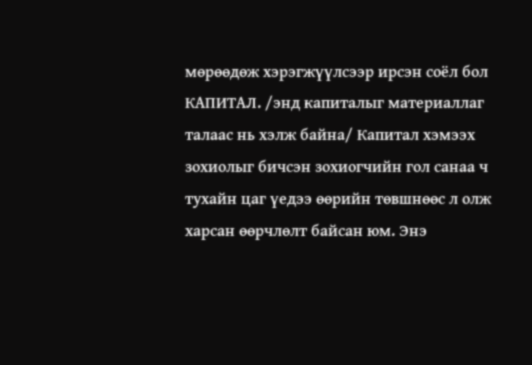мөрөөдөж хэрэгжүүлсээр ирсэн соёл бол КАПИТАЛ. /энд капиталыг материаллаг талаас нь хэлж байна/ Капитал хэмээх зохиолыг бичсэн зохиогчийн гол санаа ч тухайн цаг үедээ өөрийн төвшнөөс л олж харсан өөрчлөлт байсан юм. Энэ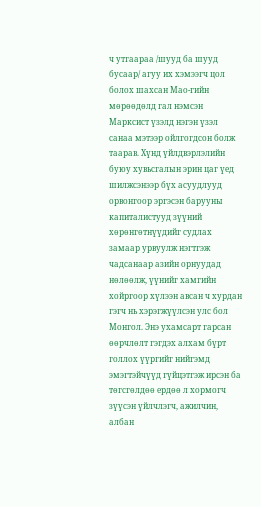ч утгаараа /шууд ба шууд бусаар/ агуу их хэмээгч цол болох шахсан Мао-гийн мөрөөдөлд гал нэмсэн Марксист үзэлд нэгэн үзэл санаа мэтээр ойлгогдсон болж таарав. Хүнд үйлдвэрлэлийн буюу хувьсгалын эрин цаг үед шилжсэнээр бүх асуудлууд орвонгоор эргэсэн барууны капиталистууд зүүний хөрөнгөтнүүдийг судлах замаар урвуулж нэгтгэж чадсанаар азийн орнуудад нөлөөлж, үүнийг хамгийн хойргоор хүлээн авсан ч хурдан гэгч нь хэрэгжүүлсэн улс бол Монгол. Энэ ухамсарт гарсан өөрчлөлт гэгдэх алхам бүрт голлох үүргийг нийгэмд эмэгтэйчүүд гүйцэтгэж ирсэн ба төгсгөлдөө ердөө л хормогч зүүсэн үйлчлэгч, ажилчин, албан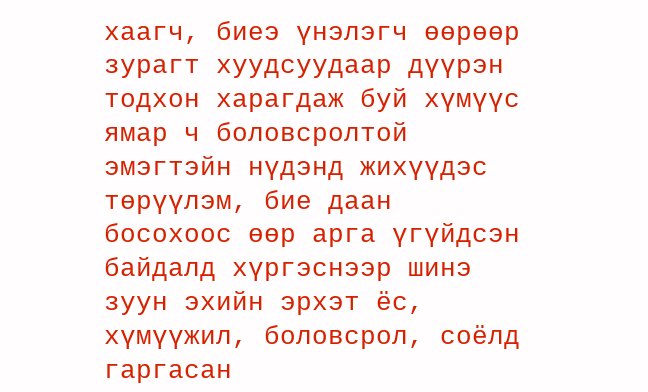хаагч, биеэ үнэлэгч өөрөөр зурагт хуудсуудаар дүүрэн тодхон харагдаж буй хүмүүс ямар ч боловсролтой эмэгтэйн нүдэнд жихүүдэс төрүүлэм, бие даан босохоос өөр арга үгүйдсэн байдалд хүргэснээр шинэ зуун эхийн эрхэт ёс, хүмүүжил, боловсрол, соёлд гаргасан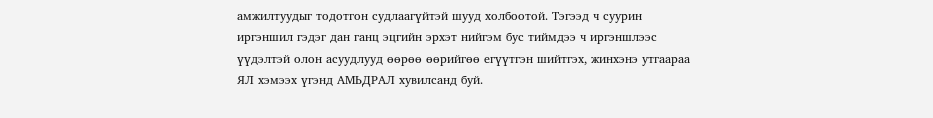амжилтуудыг тодотгон судлаагүйтэй шууд холбоотой. Тэгээд ч суурин иргэншил гэдэг дан ганц эцгийн эрхэт нийгэм бус тиймдээ ч иргэншлээс үүдэлтэй олон асуудлууд өөрөө өөрийгөө егүүтгэн шийтгэх, жинхэнэ утгаараа ЯЛ хэмээх үгэнд АМЬДРАЛ хувилсанд буй.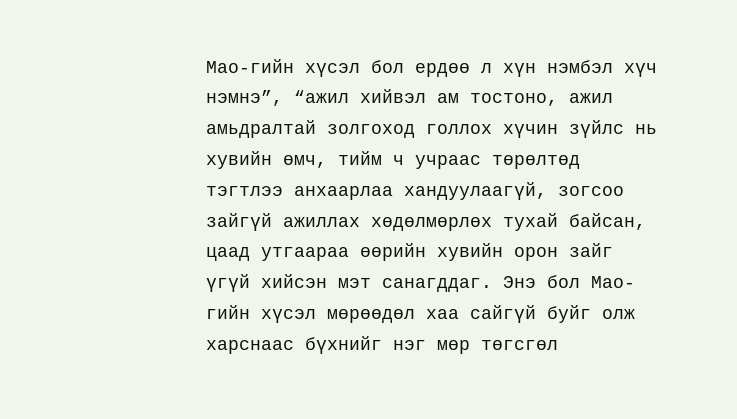Мао-гийн хүсэл бол ердөө л хүн нэмбэл хүч нэмнэ”, “ажил хийвэл ам тостоно, ажил амьдралтай золгоход голлох хүчин зүйлс нь хувийн өмч, тийм ч учраас төрөлтөд тэгтлээ анхаарлаа хандуулаагүй, зогсоо зайгүй ажиллах хөдөлмөрлөх тухай байсан, цаад утгаараа өөрийн хувийн орон зайг үгүй хийсэн мэт санагддаг. Энэ бол Мао-гийн хүсэл мөрөөдөл хаа сайгүй буйг олж харснаас бүхнийг нэг мөр төгсгөл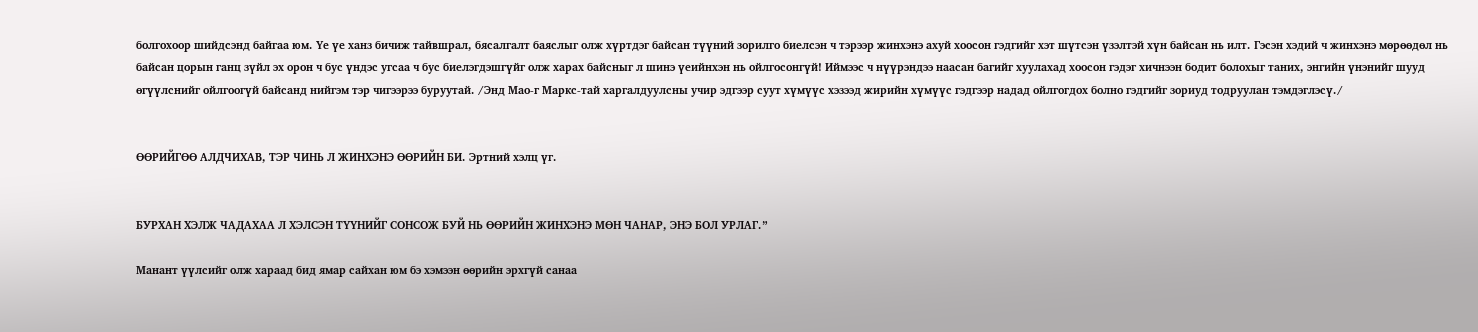болгохоор шийдсэнд байгаа юм. Үе үе ханз бичиж тайвшрал, бясалгалт баяслыг олж хүртдэг байсан түүний зорилго биелсэн ч тэрээр жинхэнэ ахуй хоосон гэдгийг хэт шүтсэн үзэлтэй хүн байсан нь илт. Гэсэн хэдий ч жинхэнэ мөрөөдөл нь байсан цорын ганц зүйл эх орон ч бус үндэс угсаа ч бус биелэгдэшгүйг олж харах байсныг л шинэ үеийнхэн нь ойлгосонгүй! Иймээс ч нүүрэндээ наасан багийг хуулахад хоосон гэдэг хичнээн бодит болохыг таних, энгийн үнэнийг шууд өгүүлснийг ойлгоогүй байсанд нийгэм тэр чигээрээ буруутай. /Энд Мао-г Маркс-тай харгалдуулсны учир эдгээр суут хүмүүс хэзээд жирийн хүмүүс гэдгээр надад ойлгогдох болно гэдгийг зориуд тодруулан тэмдэглэсү./


ӨӨРИЙГӨӨ АЛДЧИХАВ, ТЭР ЧИНЬ Л ЖИНХЭНЭ ӨӨРИЙН БИ. Эртний хэлц үг.


БУРХАН ХЭЛЖ ЧАДАХАА Л ХЭЛСЭН ТҮҮНИЙГ СОНСОЖ БУЙ НЬ ӨӨРИЙН ЖИНХЭНЭ МӨН ЧАНАР, ЭНЭ БОЛ УРЛАГ.”

Манант үүлсийг олж хараад бид ямар сайхан юм бэ хэмээн өөрийн эрхгүй санаа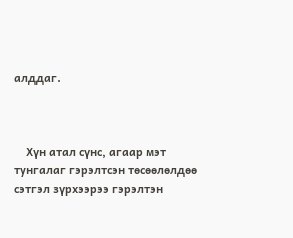алддаг.



    Xүн атал сүнс, агаар мэт тунгалаг гэрэлтсэн төсөөлөлдөө сэтгэл зүрхээрээ гэрэлтэн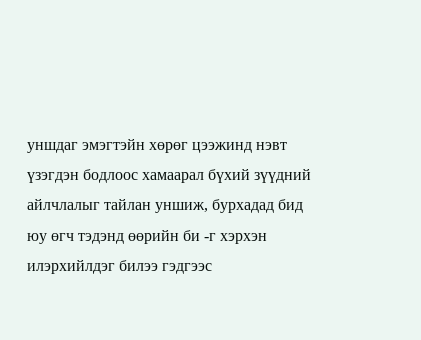уншдаг эмэгтэйн хөрөг цээжинд нэвт үзэгдэн бодлоос хамаарал бүхий зүүдний айлчлалыг тайлан уншиж, бурхадад бид юу өгч тэдэнд өөрийн би -г хэрхэн илэрхийлдэг билээ гэдгээс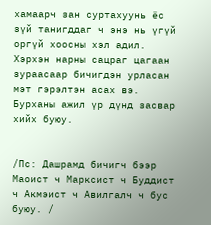хамаарч зан суртахуунь ёс зүй танигддаг ч энэ нь үгүй оргүй хоосны хэл адил. Хэрхэн нарны сацраг цагаан зураасаар бичигдэн урласан мэт гэрэлтэн асах вэ. Бурханы ажил үр дүнд засвар хийх буюу.


/Пс: Дашрамд бичигч бээр Маоист ч Марксист ч Буддист ч Акмэист ч Авилгалч ч бус буюу. /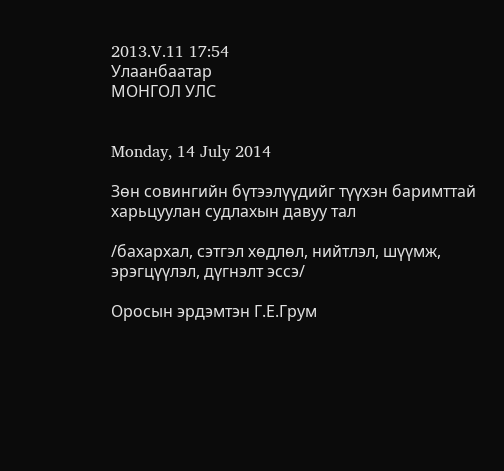2013.V.11 17:54
Улаанбаатар
МОНГОЛ УЛС


Monday, 14 July 2014

Зөн совингийн бүтээлүүдийг түүхэн баримттай харьцуулан судлахын давуу тал

/бахархал, сэтгэл хөдлөл, нийтлэл, шүүмж, эрэгцүүлэл, дүгнэлт эссэ/

Оросын эрдэмтэн Г.Е.Грум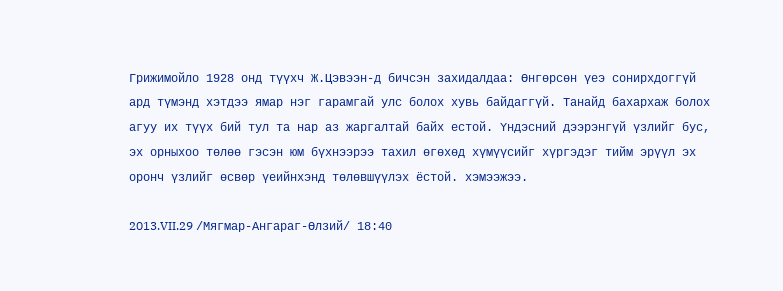Грижимойло 1928 онд түүхч Ж.Цэвээн-д бичсэн захидалдаа: Өнгөрсөн үеэ сонирхдоггүй ард түмэнд хэтдээ ямар нэг гарамгай улс болох хувь байдаггүй. Танайд бахархаж болох агуу их түүх бий тул та нар аз жаргалтай байх естой. Үндэсний дээрэнгүй үзлийг бус, эх орныхоо төлөө гэсэн юм бүхнээрээ тахил өгөхөд хүмүүсийг хүргэдэг тийм эрүүл эх оронч үзлийг өсвөр үеийнхэнд төлөвшүүлэх ёстой. хэмээжээ.

2013.VII.29 /Мягмар-Ангараг-Өлзий/ 18:40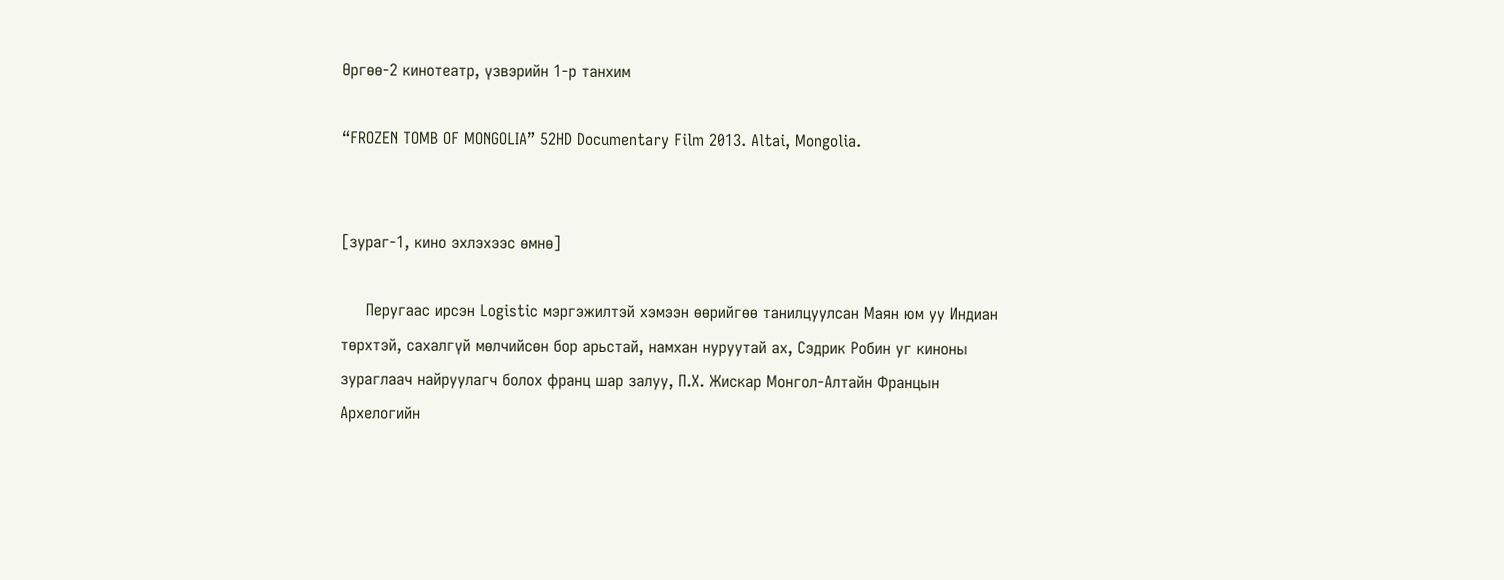Өргөө-2 кинотеатр, үзвэрийн 1-р танхим

“FROZEN TOMB OF MONGOLIA” 52НD Documentary Film 2013. Altai, Mongolia.


[зураг-1, кино эхлэхээс өмнө]

     Перугаас ирсэн Logistic мэргэжилтэй хэмээн өөрийгөө танилцуулсан Маян юм уу Индиан төрхтэй, сахалгүй мөлчийсөн бор арьстай, намхан нуруутай ах, Сэдрик Робин уг киноны зураглаач найруулагч болох франц шар залуу, П.Х. Жискар Монгол-Алтайн Францын Архелогийн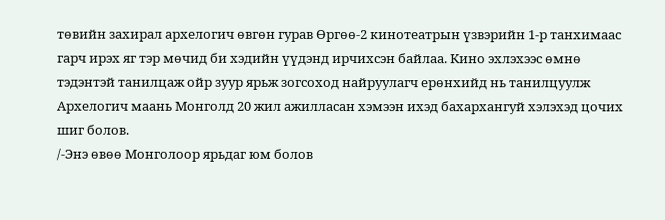төвийн захирал архелогич өвгөн гурав Өргөө-2 кинотеатрын үзвэрийн 1-р танхимаас гарч ирэх яг тэр мөчид би хэдийн үүдэнд ирчихсэн байлаа. Кино эхлэхээс өмнө тэдэнтэй танилцаж ойр зуур ярьж зогсоход найруулагч ерөнхийд нь танилцуулж Архелогич маань Монголд 20 жил ажилласан хэмээн ихэд бахархангуй хэлэхэд цочих шиг болов.
/-Энэ өвөө Монголоор ярьдаг юм болов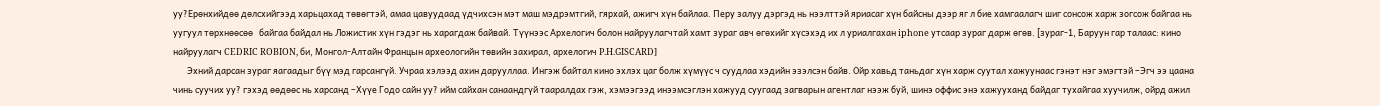уу?Ерөнхийдөө дөлсхийгээд харьцахад төвөгтэй, амаа цавуудаад үдчихсэн мэт маш мэдрэмтгий, гярхай, ажигч хүн байлаа. Перу залуу дэргэд нь нээлттэй яриасаг хүн байсны дээр яг л бие хамгаалагч шиг сонсож харж зогсож байгаа нь уугуул төрхнөөсөө   байгаа байдал нь Ложистик хүн гэдэг нь харагдаж байвай. Түүнээс Архелогич болон найруулагчтай хамт зураг авч өгөхийг хүсэхэд их л уриалгахан iphone утсаар зураг дарж өгөв. [зураг-1, Баруун гар талаас: кино найруулагч CEDRIC ROBION, би, Монгол-Алтайн Францын археологийн төвийн захирал, архелогич P.H.GISCARD]
       Эхний дарсан зураг яагаадыг бүү мэд гарсангүй. Учраа хэлээд ахин дарууллаа. Ингэж байтал кино эхлэх цаг болж хүмүүс ч суудлаа хэдийн эзэлсэн байв. Ойр хавьд таньдаг хүн харж суутал хажуунаас гэнэт нэг эмэгтэй –Эгч ээ цаана чинь суучих уу? гэхэд өөдөөс нь харсанд –Хүүе Годо сайн уу? ийм сайхан санаандгүй тааралдах гэж, хэмээгээд инээмсэглэн хажууд суугаад загварын агентлаг нээж буй, шинэ оффис энэ хажууханд байдаг тухайгаа хуучилж, ойрд ажил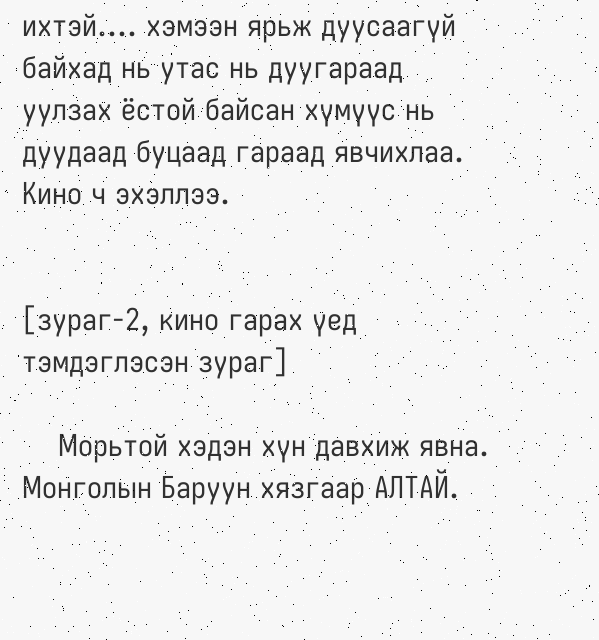ихтэй.... хэмээн ярьж дуусаагүй байхад нь утас нь дуугараад уулзах ёстой байсан хүмүүс нь дуудаад буцаад гараад явчихлаа. Кино ч эхэллээ.


[зураг-2, кино гарах үед тэмдэглэсэн зураг]

    Морьтой хэдэн хүн давхиж явна. Монголын Баруун хязгаар АЛТАЙ.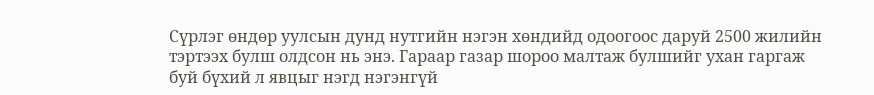Сүрлэг өндөр уулсын дунд нутгийн нэгэн хөндийд одоогоос даруй 2500 жилийн тэртээх булш олдсон нь энэ. Гараар газар шороо малтаж булшийг ухан гаргаж буй бүхий л явцыг нэгд нэгэнгүй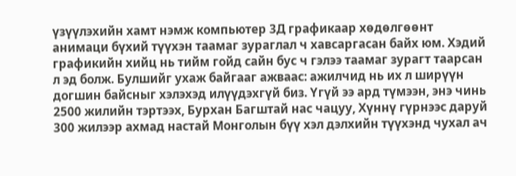үзүүлэхийн хамт нэмж компьютер 3Д графикаар хөдөлгөөнт анимаци бүхий түүхэн таамаг зураглал ч хавсаргасан байх юм. Хэдий графикийн хийц нь тийм гойд сайн бус ч гэлээ таамаг зурагт таарсан л эд болж. Булшийг ухаж байгааг ажваас: ажилчид нь их л ширүүн догшин байсныг хэлэхэд илүүдэхгүй биз. Үгүй ээ ард түмээн, энэ чинь 2500 жилийн тэртээх, Бурхан Багштай нас чацуу, Хүннү гүрнээс даруй 300 жилээр ахмад настай Монголын бүү хэл дэлхийн түүхэнд чухал ач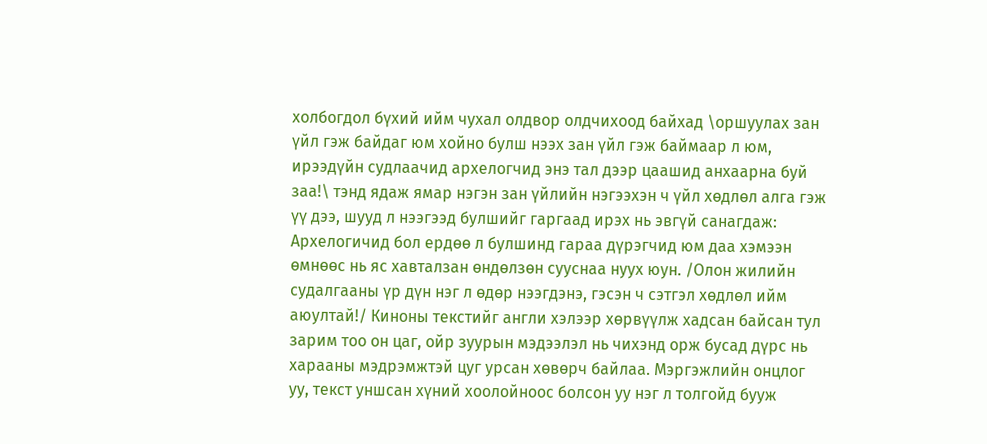холбогдол бүхий ийм чухал олдвор олдчихоод байхад \оршуулах зан үйл гэж байдаг юм хойно булш нээх зан үйл гэж баймаар л юм, ирээдүйн судлаачид архелогчид энэ тал дээр цаашид анхаарна буй заа!\ тэнд ядаж ямар нэгэн зан үйлийн нэгээхэн ч үйл хөдлөл алга гэж үү дээ, шууд л нээгээд булшийг гаргаад ирэх нь эвгүй санагдаж: Архелогичид бол ердөө л булшинд гараа дүрэгчид юм даа хэмээн өмнөөс нь яс хавталзан өндөлзөн сууснаа нуух юун. /Олон жилийн судалгааны үр дүн нэг л өдөр нээгдэнэ, гэсэн ч сэтгэл хөдлөл ийм аюултай!/ Киноны текстийг англи хэлээр хөрвүүлж хадсан байсан тул зарим тоо он цаг, ойр зуурын мэдээлэл нь чихэнд орж бусад дүрс нь харааны мэдрэмжтэй цуг урсан хөвөрч байлаа. Мэргэжлийн онцлог уу, текст уншсан хүний хоолойноос болсон уу нэг л толгойд бууж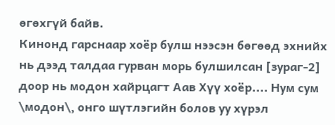өгөхгүй байв.
Кинонд гарснаар хоёр булш нээсэн бөгөөд эхнийх нь дээд талдаа гурван морь булшилсан [зураг-2] доор нь модон хайрцагт Аав Хүү хоёр.... Нум сум \модон\, онго шүтлэгийн болов уу хүрэл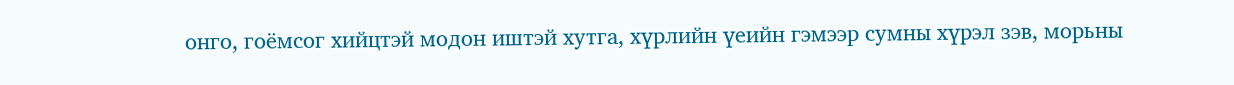онго, гоёмсог хийцтэй модон иштэй хутга, хүрлийн үеийн гэмээр сумны хүрэл зэв, морьны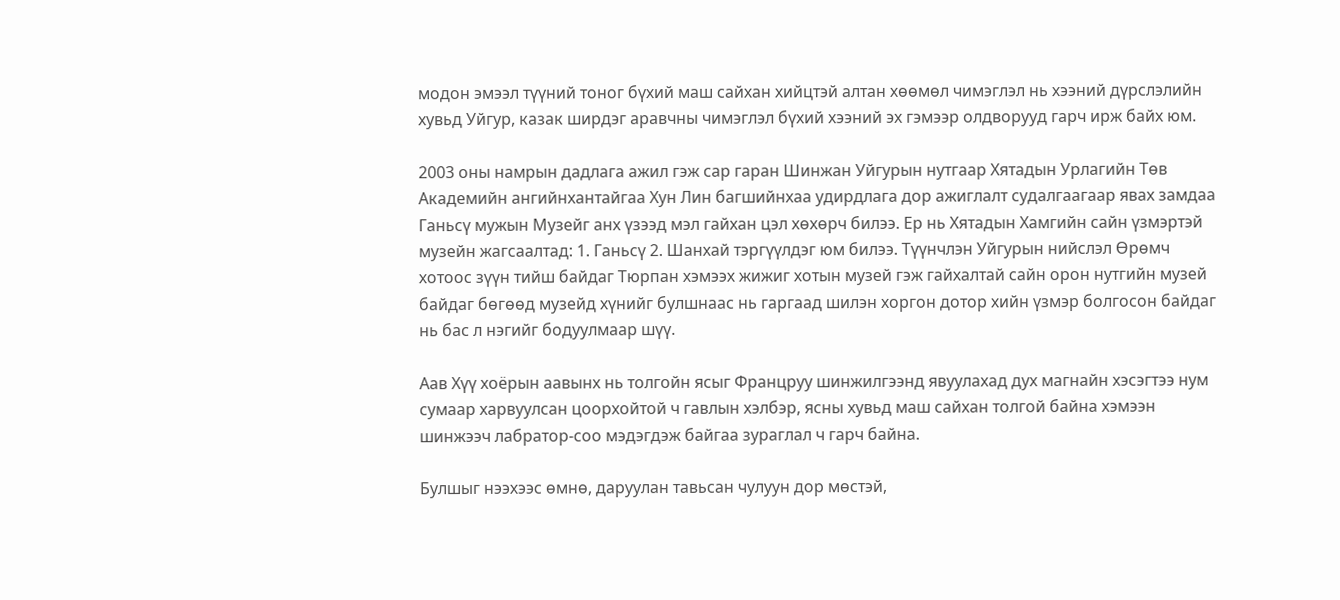модон эмээл түүний тоног бүхий маш сайхан хийцтэй алтан хөөмөл чимэглэл нь хээний дүрслэлийн хувьд Уйгур, казак ширдэг аравчны чимэглэл бүхий хээний эх гэмээр олдворууд гарч ирж байх юм.

2003 оны намрын дадлага ажил гэж сар гаран Шинжан Уйгурын нутгаар Хятадын Урлагийн Төв Академийн ангийнхантайгаа Хун Лин багшийнхаа удирдлага дор ажиглалт судалгаагаар явах замдаа Ганьсү мужын Музейг анх үзээд мэл гайхан цэл хөхөрч билээ. Ер нь Хятадын Хамгийн сайн үзмэртэй музейн жагсаалтад: 1. Ганьсү 2. Шанхай тэргүүлдэг юм билээ. Түүнчлэн Уйгурын нийслэл Өрөмч хотоос зүүн тийш байдаг Тюрпан хэмээх жижиг хотын музей гэж гайхалтай сайн орон нутгийн музей байдаг бөгөөд музейд хүнийг булшнаас нь гаргаад шилэн хоргон дотор хийн үзмэр болгосон байдаг нь бас л нэгийг бодуулмаар шүү.

Аав Хүү хоёрын аавынх нь толгойн ясыг Францруу шинжилгээнд явуулахад дух магнайн хэсэгтээ нум сумаар харвуулсан цоорхойтой ч гавлын хэлбэр, ясны хувьд маш сайхан толгой байна хэмээн шинжээч лабратор-соо мэдэгдэж байгаа зураглал ч гарч байна.

Булшыг нээхээс өмнө, даруулан тавьсан чулуун дор мөстэй,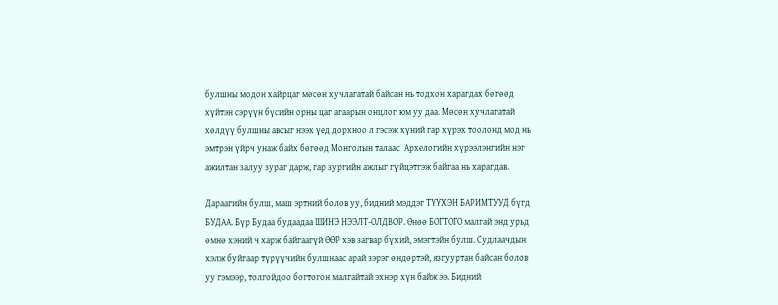булшны модон хайрцаг мөсөн хучлагатай байсан нь тодхон харагдах бөгөөд хүйтэн сэрүүн бүсийн орны цаг агаарын онцлог юм уу даа. Мөсөн хучлагатай хөлдүү булшны авсыг нээх үед дорхноо л гэсэж хүний гар хүрэх тоолонд мод нь эмтрэн үйрч унаж байх бөгөөд Монголын талаас  Архелогийн хүрээлэнгийн нэг ажилтан залуу зураг дарж, гар зургийн ажлыг гүйцэтгэж байгаа нь харагдав.

Дараагийн булш, маш эртний болов уу, бидний мэддэг ТҮҮХЭН БАРИМТУУД бүгд БУДАА. Бүр Будаа будаадаа ШИНЭ НЭЭЛТ-ОЛДВОР. Өнөө БОГТОГО малгай энд урьд өмнө хэний ч харж байгаагүй ӨӨР хэв загвар бүхий, эмэгтэйн булш. Судлаачдын хэлж буйгаар түрүүчийн булшнаас арай зэрэг өндөртэй, язгууртан байсан болов уу гэмээр, толгойдоо богтогон малгайтай эхнэр хүн байж ээ. Бидний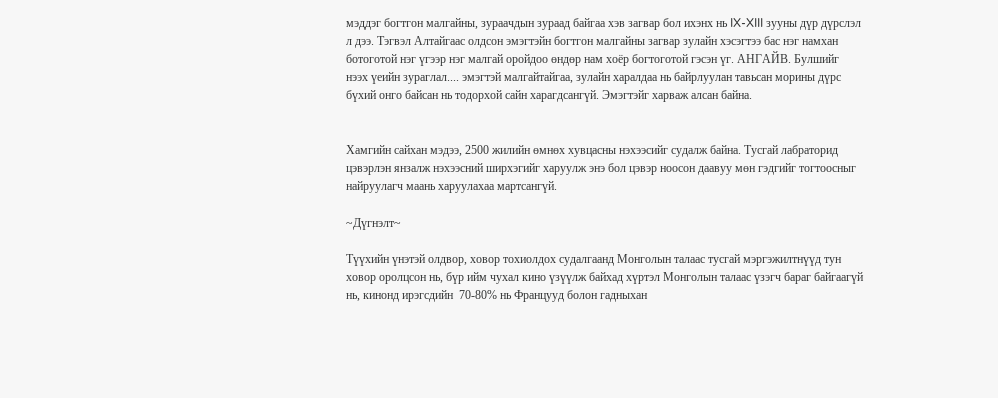мэддэг богтгон малгайны, зураачдын зураад байгаа хэв загвар бол ихэнх нь IX-XIII зууны дүр дүрслэл л дээ. Тэгвэл Алтайгаас олдсон эмэгтэйн богтгон малгайны загвар зулайн хэсэгтээ бас нэг намхан ботоготой нэг үгээр нэг малгай оройдоо өндөр нам хоёр богтоготой гэсэн үг. АНГАЙВ. Булшийг нээх үеийн зураглал.... эмэгтэй малгайтайгаа, зулайн харалдаа нь байрлуулан тавьсан морины дүрс бүхий онго байсан нь тодорхой сайн харагдсангүй. Эмэгтэйг харваж алсан байна.


Хамгийн сайхан мэдээ, 2500 жилийн өмнөх хувцасны нэхээсийг судалж байна. Тусгай лабраторид цэвэрлэн янзалж нэхээсний ширхэгийг харуулж энэ бол цэвэр ноосон даавуу мөн гэдгийг тогтоосныг найруулагч маань харуулахаа мартсангүй.

~Дүгнэлт~

Түүхийн үнэтэй олдвор, ховор тохиолдох судалгаанд Монголын талаас тусгай мэргэжилтнүүд тун ховор оролцсон нь, бүр ийм чухал кино үзүүлж байхад хүртэл Монголын талаас үзэгч бараг байгаагүй нь, кинонд ирэгсдийн  70-80% нь Францууд болон гадныхан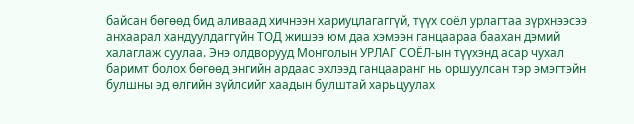байсан бөгөөд бид аливаад хичнээн хариуцлагаггүй, түүх соёл урлагтаа зүрхнээсээ анхаарал хандуулдаггүйн ТОД жишээ юм даа хэмээн ганцаараа баахан дэмий халаглаж суулаа. Энэ олдворууд Монголын УРЛАГ СОЁЛ-ын түүхэнд асар чухал баримт болох бөгөөд энгийн ардаас эхлээд ганцааранг нь оршуулсан тэр эмэгтэйн булшны эд өлгийн зүйлсийг хаадын булштай харьцуулах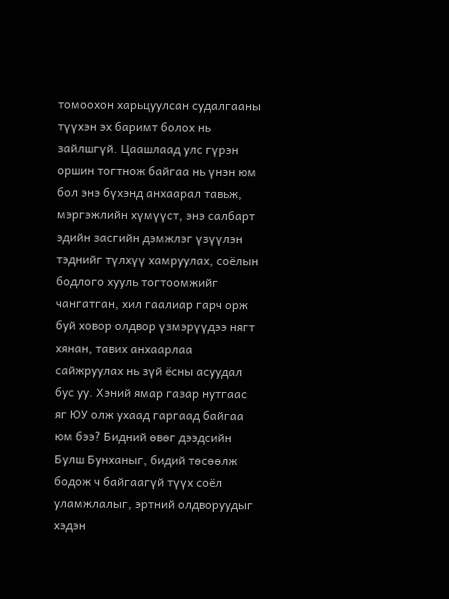томоохон харьцуулсан судалгааны түүхэн эх баримт болох нь зайлшгүй. Цаашлаад улс гүрэн оршин тогтнож байгаа нь үнэн юм бол энэ бүхэнд анхаарал тавьж, мэргэжлийн хүмүүст, энэ салбарт эдийн засгийн дэмжлэг үзүүлэн тэднийг түлхүү хамруулах, соёлын бодлого хууль тогтоомжийг чангатган, хил гаалиар гарч орж буй ховор олдвор үзмэрүүдээ нягт хянан, тавих анхаарлаа сайжруулах нь зүй ёсны асуудал бус уу. Хэний ямар газар нутгаас яг ЮУ олж ухаад гаргаад байгаа юм бээ? Бидний өвөг дээдсийн Булш Бунханыг, бидий төсөөлж бодож ч байгаагүй түүх соёл уламжлалыг, эртний олдворуудыг хэдэн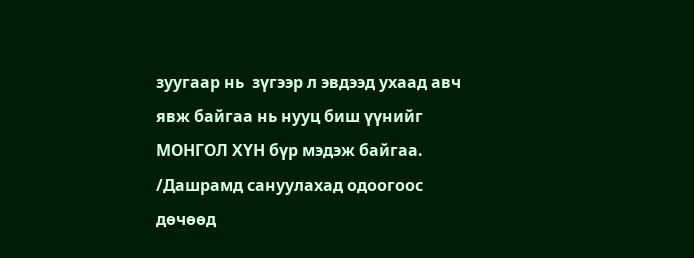зуугаар нь  зүгээр л эвдээд ухаад авч явж байгаа нь нууц биш үүнийг МОНГОЛ ХҮН бүр мэдэж байгаа. /Дашрамд сануулахад одоогоос дөчөөд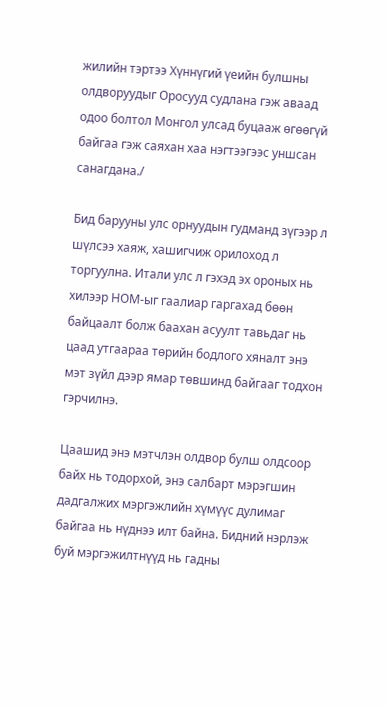жилийн тэртээ Хүннүгий үеийн булшны олдворуудыг Оросууд судлана гэж аваад одоо болтол Монгол улсад буцааж өгөөгүй байгаа гэж саяхан хаа нэгтээгээс уншсан санагдана./

Бид барууны улс орнуудын гудманд зүгээр л шүлсээ хаяж, хашигчиж орилоход л торгуулна. Итали улс л гэхэд эх ороных нь хилээр НОМ-ыг гаалиар гаргахад бөөн байцаалт болж баахан асуулт тавьдаг нь цаад утгаараа төрийн бодлого хяналт энэ мэт зүйл дээр ямар төвшинд байгааг тодхон гэрчилнэ.

Цаашид энэ мэтчлэн олдвор булш олдсоор байх нь тодорхой, энэ салбарт мэрэгшин дадгалжих мэргэжлийн хүмүүс дулимаг байгаа нь нүднээ илт байна. Бидний нэрлэж буй мэргэжилтнүүд нь гадны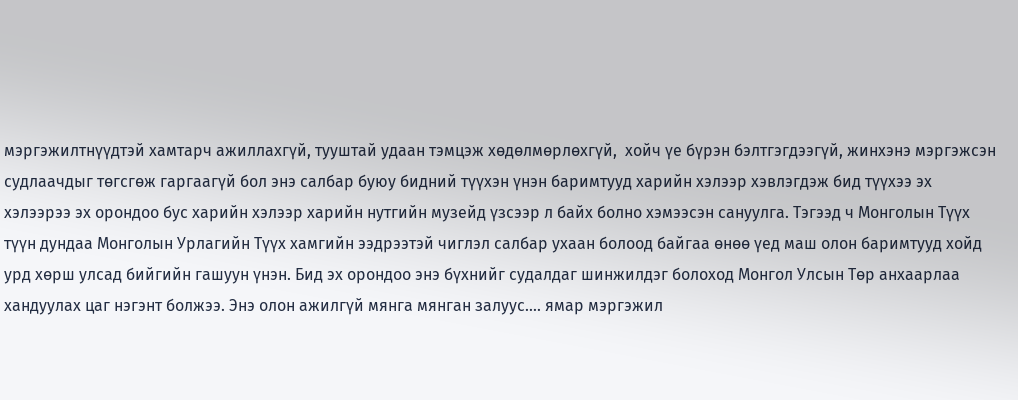мэргэжилтнүүдтэй хамтарч ажиллахгүй, тууштай удаан тэмцэж хөдөлмөрлөхгүй,  хойч үе бүрэн бэлтгэгдээгүй, жинхэнэ мэргэжсэн судлаачдыг төгсгөж гаргаагүй бол энэ салбар буюу бидний түүхэн үнэн баримтууд харийн хэлээр хэвлэгдэж бид түүхээ эх хэлээрээ эх орондоо бус харийн хэлээр харийн нутгийн музейд үзсээр л байх болно хэмээсэн сануулга. Тэгээд ч Монголын Түүх түүн дундаа Монголын Урлагийн Түүх хамгийн ээдрээтэй чиглэл салбар ухаан болоод байгаа өнөө үед маш олон баримтууд хойд урд хөрш улсад бийгийн гашуун үнэн. Бид эх орондоо энэ бүхнийг судалдаг шинжилдэг болоход Монгол Улсын Төр анхаарлаа хандуулах цаг нэгэнт болжээ. Энэ олон ажилгүй мянга мянган залуус.... ямар мэргэжил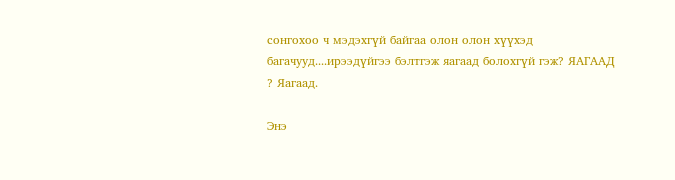сонгохоо ч мэдэхгүй байгаа олон олон хүүхэд багачууд....ирээдүйгээ бэлтгэж яагaад болохгүй гэж? ЯАГААД ? Яагаад.

Энэ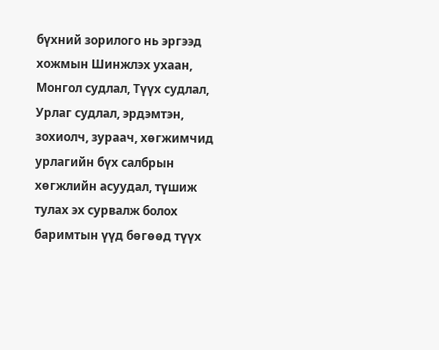бүхний зорилого нь эргээд хожмын Шинжлэх ухаан, Монгол судлал, Түүх судлал, Урлаг судлал, эрдэмтэн, зохиолч, зураач, хөгжимчид урлагийн бүх салбрын хөгжлийн асуудал, түшиж тулах эх сурвалж болох баримтын үүд бөгөөд түүх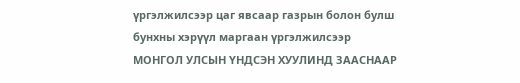үргэлжилсээр цаг явсаар газрын болон булш бунхны хэрүүл маргаан үргэлжилсээр МОНГОЛ УЛСЫН ҮНДСЭН ХУУЛИНД ЗААСНААР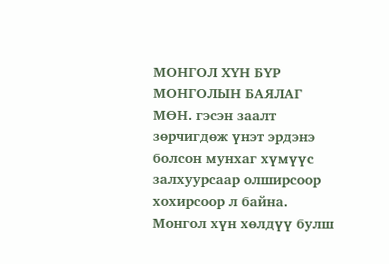МОНГОЛ ХҮН БҮР МОНГОЛЫН БАЯЛАГ МӨН. гэсэн заалт зөрчигдөж үнэт эрдэнэ болсон мунхаг хүмүүс залхуурсаар олширсоор хохирсоор л байна. Монгол хүн хөлдүү булш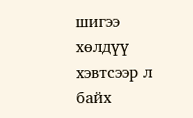шигээ хөлдүү хэвтсээр л байх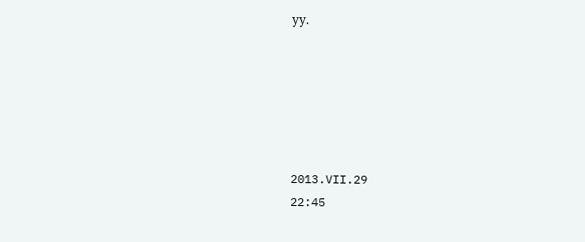уу.






2013.VII.29
22:45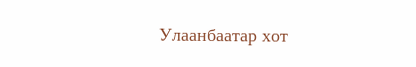Улаанбаатар хот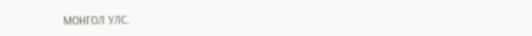МОНГОЛ УЛС.